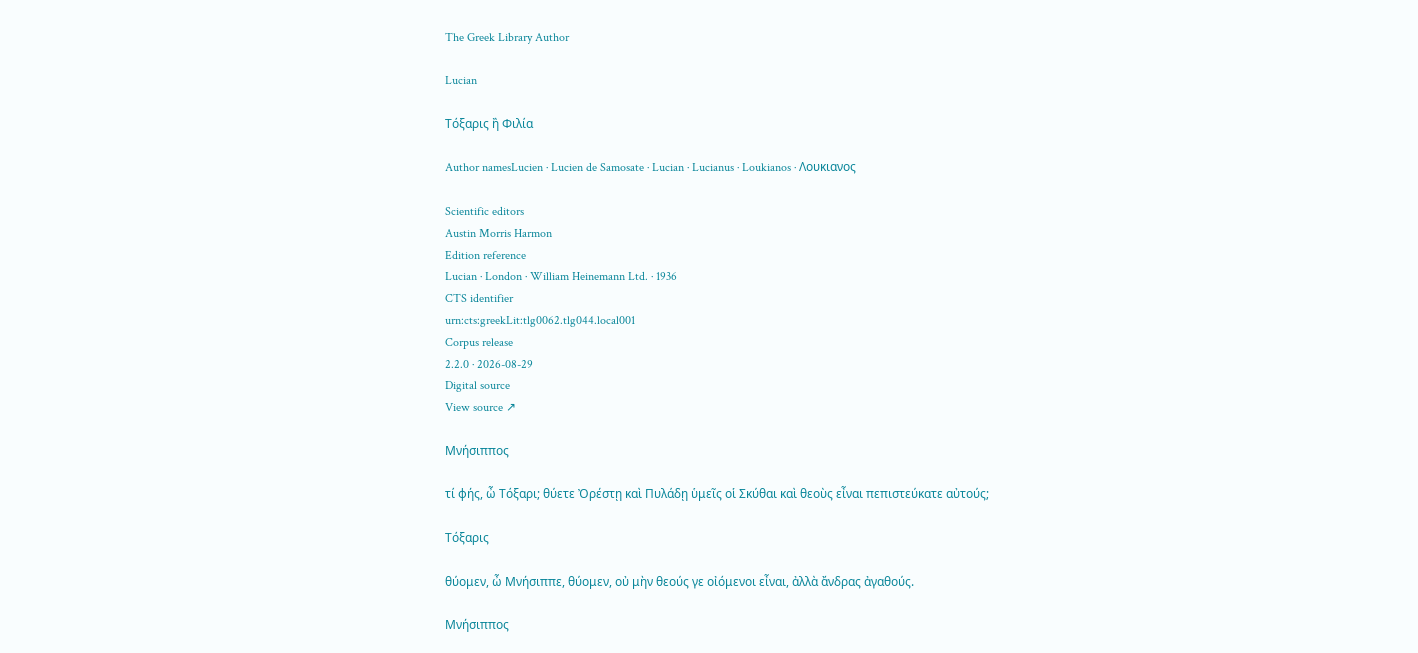The Greek Library Author

Lucian

Τόξαρις ἢ Φιλία

Author namesLucien · Lucien de Samosate · Lucian · Lucianus · Loukianos · Λουκιανος

Scientific editors
Austin Morris Harmon
Edition reference
Lucian · London · William Heinemann Ltd. · 1936
CTS identifier
urn:cts:greekLit:tlg0062.tlg044.local001
Corpus release
2.2.0 · 2026-08-29
Digital source
View source ↗

Μνήσιππος

τί φής, ὦ Τόξαρι; θύετε Ὀρέστῃ καὶ Πυλάδῃ ὑμεῖς οἱ Σκύθαι καὶ θεοὺς εἶναι πεπιστεύκατε αὐτούς;

Τόξαρις

θύομεν, ὦ Μνήσιππε, θύομεν, οὐ μὴν θεούς γε οἰόμενοι εἶναι, ἀλλὰ ἄνδρας ἀγαθούς.

Μνήσιππος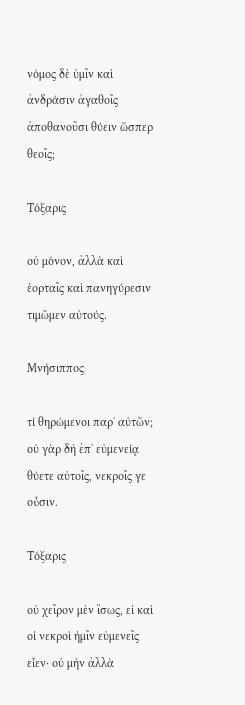νόμος δὲ ὑμῖν καὶ ἀνδράσιν ἀγαθοῖς ἀποθανοῦσι θύειν ὥσπερ θεοῖς;

Τόξαρις

οὐ μόνον, ἀλλὰ καὶ ἑορταῖς καὶ πανηγύρεσιν τιμῶμεν αὐτούς.

Μνήσιππος

τί θηρώμενοι παρʼ αὐτῶν; οὐ γὰρ δὴ ἐπʼ εὐμενείᾳ θύετε αὐτοῖς, νεκροῖς γε οὖσιν.

Τόξαρις

οὐ χεῖρον μὲν ἴσως, εἰ καὶ οἱ νεκροὶ ἡμῖν εὐμενεῖς εἶεν· οὐ μὴν ἀλλὰ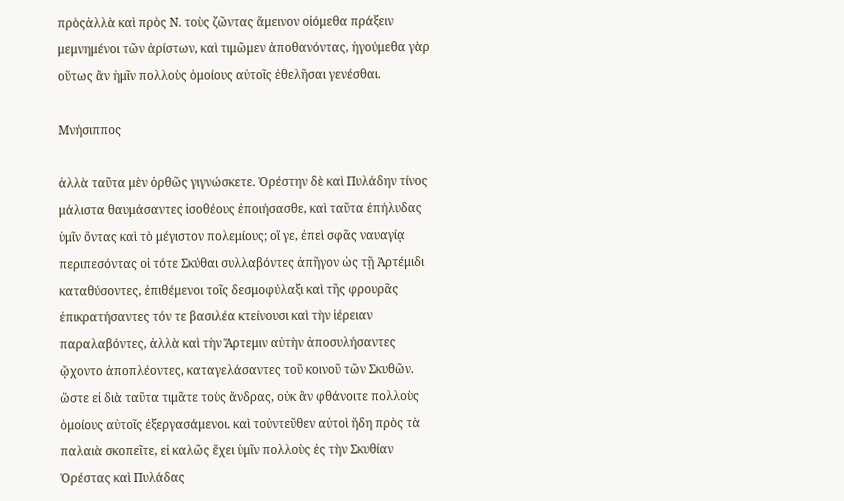πρὸςἀλλὰ καὶ πρὸς Ν. τοὺς ζῶντας ἄμεινον οἰόμεθα πράξειν μεμνημένοι τῶν ἀρίστων, καὶ τιμῶμεν ἀποθανόντας, ἡγούμεθα γὰρ οὕτως ἂν ἡμῖν πολλοὺς ὁμοίους αὐτοῖς ἐθελῆσαι γενέσθαι.

Μνήσιππος

ἀλλὰ ταῦτα μὲν ὀρθῶς γιγνώσκετε. Ὀρέστην δὲ καὶ Πυλάδην τίνος μάλιστα θαυμάσαντες ἰσοθέους ἐποιήσασθε, καὶ ταῦτα ἐπήλυδας ὑμῖν ὄντας καὶ τὸ μέγιστον πολεμίους; οἵ γε, ἐπεὶ σφᾶς ναυαγίᾳ περιπεσόντας οἱ τότε Σκύθαι συλλαβόντες ἀπῆγον ὡς τῇ Ἀρτέμιδι καταθύσοντες, ἐπιθέμενοι τοῖς δεσμοφύλαξι καὶ τῆς φρουρᾶς ἐπικρατήσαντες τόν τε βασιλέα κτείνουσι καὶ τὴν ἱέρειαν παραλαβόντες, ἀλλὰ καὶ τὴν Ἄρτεμιν αὐτὴν ἀποσυλήσαντες ᾤχοντο ἀποπλέοντες, καταγελάσαντες τοῦ κοινοῦ τῶν Σκυθῶν. ὥστε εἰ διὰ ταῦτα τιμᾶτε τοὺς ἄνδρας, οὐκ ἂν φθάνοιτε πολλοὺς ὁμοίους αὐτοῖς ἐξεργασάμενοι. καὶ τοὐντεῦθεν αὐτοὶ ἤδη πρὸς τὰ παλαιὰ σκοπεῖτε, εἰ καλῶς ἔχει ὑμῖν πολλοὺς ἐς τὴν Σκυθίαν Ὀρέστας καὶ Πυλάδας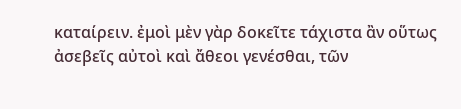καταίρειν. ἐμοὶ μὲν γὰρ δοκεῖτε τάχιστα ἂν οὕτως ἀσεβεῖς αὐτοὶ καὶ ἄθεοι γενέσθαι, τῶν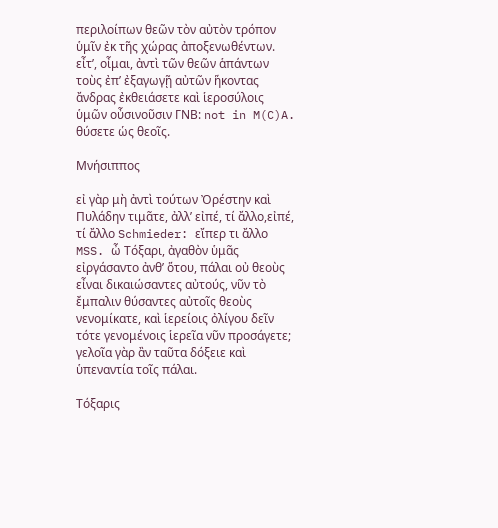περιλοίπων θεῶν τὸν αὐτὸν τρόπον ὑμῖν ἐκ τῆς χώρας ἀποξενωθέντων. εἶτʼ, οἶμαι, ἀντὶ τῶν θεῶν ἁπάντων τοὺς ἐπʼ ἐξαγωγῇ αὐτῶν ἥκοντας ἄνδρας ἐκθειάσετε καὶ ἱεροσύλοις ὑμῶν οὖσινοῦσιν ΓΝΒ: not in M(C)A. θύσετε ὡς θεοῖς.

Μνήσιππος

εἰ γὰρ μὴ ἀντὶ τούτων Ὀρέστην καὶ Πυλάδην τιμᾶτε, ἀλλʼ εἰπέ, τί ἄλλο,εἰπέ, τί ἄλλο Schmieder: εἴπερ τι ἄλλο MSS. ὦ Τόξαρι, ἀγαθὸν ὑμᾶς εἰργάσαντο ἀνθʼ ὅτου, πάλαι οὐ θεοὺς εἶναι δικαιώσαντες αὐτούς, νῦν τὸ ἔμπαλιν θύσαντες αὐτοῖς θεοὺς νενομίκατε, καὶ ἱερείοις ὀλίγου δεῖν τότε γενομένοις ἱερεῖα νῦν προσάγετε; γελοῖα γὰρ ἂν ταῦτα δόξειε καὶ ὑπεναντία τοῖς πάλαι.

Τόξαρις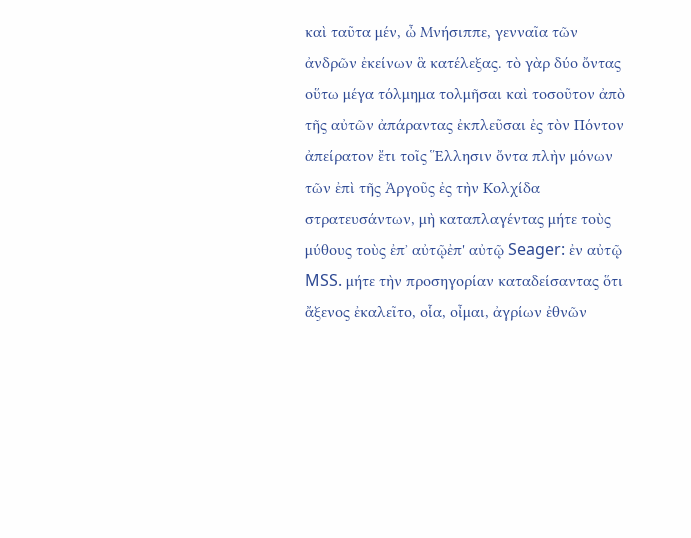καὶ ταῦτα μέν, ὦ Μνήσιππε, γενναῖα τῶν ἀνδρῶν ἐκείνων ἃ κατέλεξας. τὸ γὰρ δύο ὄντας οὕτω μέγα τόλμημα τολμῆσαι καὶ τοσοῦτον ἀπὸ τῆς αὐτῶν ἀπάραντας ἐκπλεῦσαι ἐς τὸν Πόντον ἀπείρατον ἔτι τοῖς Ἕλλησιν ὄντα πλὴν μόνων τῶν ἐπὶ τῆς Ἀργοῦς ἐς τὴν Κολχίδα στρατευσάντων, μὴ καταπλαγέντας μήτε τοὺς μύθους τοὺς ἐπʼ αὐτῷἐπ' αὐτῷ Seager: ἐν αὐτῷ MSS. μήτε τὴν προσηγορίαν καταδείσαντας ὅτι ἄξενος ἐκαλεῖτο, οἷα, οἶμαι, ἀγρίων ἐθνῶν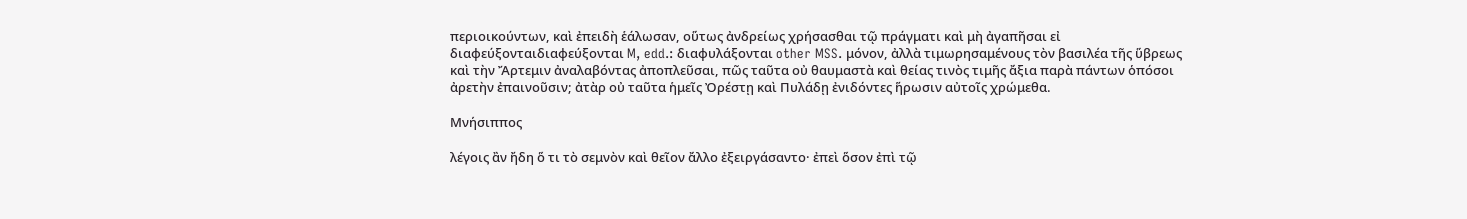περιοικούντων, καὶ ἐπειδὴ ἑάλωσαν, οὕτως ἀνδρείως χρήσασθαι τῷ πράγματι καὶ μὴ ἀγαπῆσαι εἰ διαφεύξονταιδιαφεύξονται M, edd.: διαφυλάξονται other MSS. μόνον, ἀλλὰ τιμωρησαμένους τὸν βασιλέα τῆς ὕβρεως καὶ τὴν Ἄρτεμιν ἀναλαβόντας ἀποπλεῦσαι, πῶς ταῦτα οὐ θαυμαστὰ καὶ θείας τινὸς τιμῆς ἄξια παρὰ πάντων ὁπόσοι ἀρετὴν ἐπαινοῦσιν; ἀτὰρ οὐ ταῦτα ἡμεῖς Ὀρέστῃ καὶ Πυλάδῃ ἐνιδόντες ἥρωσιν αὐτοῖς χρώμεθα.

Μνήσιππος

λέγοις ἂν ἤδη ὅ τι τὸ σεμνὸν καὶ θεῖον ἄλλο ἐξειργάσαντο· ἐπεὶ ὅσον ἐπὶ τῷ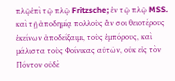πλῷἐπὶ τῷ πλῷ Fritzsche; ἐν τῷ πλῷ MSS. καὶ τῇ ἀποδημίᾳ πολλοὺς ἄν σοι θειοτέρους ἐκείνων ἀποδείξαιμι, τοὺς ἐμπόρους, καὶ μάλιστα τοὺς Φοίνικας αὐτῶν, οὐκ εἰς τὸν Πόντον οὐδὲ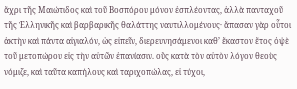ἄχρι τῆς Μαιώτιδος καὶ τοῦ Βοσπόρου μόνον ἐσπλέοντας, ἀλλὰ πανταχοῦ τῆς Ἑλληνικῆς καὶ βαρβαρικῆς θαλάττης ναυτιλλομένους· ἅπασαν γὰρ οὗτοι ἀκτὴν καὶ πάντα αἰγιαλόν, ὡς εἰπεῖν, διερευνησάμενοι καθʼ ἕκαστον ἔτος ὀψὲ τοῦ μετοπώρου εἰς τὴν αὐτῶν ἐπανίασιν. οὓς κατὰ τὸν αὐτὸν λόγον θεοὺς νόμιζε, καὶ ταῦτα καπήλους καὶ ταριχοπώλας, εἰ τύχοι,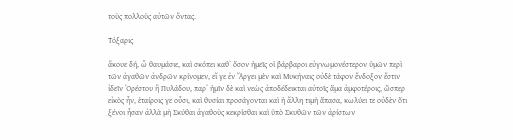τοὺς πολλοὺς αὐτῶν ὄντας.

Τόξαρις

ἄκουε δή, ὦ θαυμάσιε, καὶ σκόπει καθʼ ὅσον ἡμεῖς οἱ βάρβαροι εὐγνωμονέστερον ὑμῶν περὶ τῶν ἀγαθῶν ἀνδρῶν κρίνομεν, εἴ γε ἐν Ἄργει μὲν καὶ Μυκήναις οὐδὲ τάφον ἔνδοξον ἔστιν ἰδεῖν Ὀρέστου ἢ Πυλάδου, παρʼ ἡμῖν δὲ καὶ νεὼς ἀποδέδεικται αὐτοῖς ἅμα ἀμφοτέροις, ὥσπερ εἰκὸς ἦν, ἑταίροις γε οὖσι, καὶ θυσίαι προσάγονται καὶ ἡ ἄλλη τιμὴ ἅπασα, κωλύει τε οὐδὲν ὅτι ξένοι ἦσαν ἀλλὰ μὴ Σκύθαι ἀγαθοὺς κεκρίσθαι καὶ ὑπὸ Σκυθῶν τῶν ἀρίστων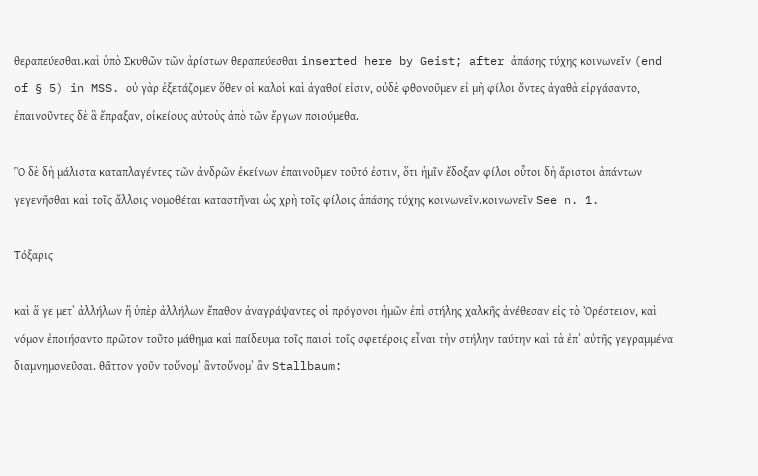θεραπεύεσθαι.καὶ ὑπὸ Σκυθῶν τῶν ἀρίστων θεραπεύεσθαι inserted here by Geist; after ἀπάσης τύχης κοινωνεῖν (end of § 5) in MSS. οὐ γὰρ ἐξετάζομεν ὅθεν οἱ καλοὶ καὶ ἀγαθοί εἰσιν, οὐδὲ φθονοῦμεν εἰ μὴ φίλοι ὄντες ἀγαθὰ εἰργάσαντο, ἐπαινοῦντες δὲ ἃ ἔπραξαν, οἰκείους αὐτοὺς ἀπὸ τῶν ἔργων ποιούμεθα.

Ὃ δὲ δὴ μάλιστα καταπλαγέντες τῶν ἀνδρῶν ἐκείνων ἐπαινοῦμεν τοῦτό ἐστιν, ὅτι ἡμῖν ἔδοξαν φίλοι οὗτοι δὴ ἄριστοι ἁπάντων γεγενῆσθαι καὶ τοῖς ἄλλοις νομοθέται καταστῆναι ὡς χρὴ τοῖς φίλοις ἁπάσης τύχης κοινωνεῖν.κοινωνεῖν See n. 1.

Τόξαρις

καὶ ἅ γε μετʼ ἀλλήλων ἢ ὑπὲρ ἀλλήλων ἔπαθον ἀναγράψαντες οἱ πρόγονοι ἡμῶν ἐπὶ στήλης χαλκῆς ἀνέθεσαν εἰς τὸ Ὀρέστειον, καὶ νόμον ἐποιήσαντο πρῶτον τοῦτο μάθημα καὶ παίδευμα τοῖς παισὶ τοῖς σφετέροις εἶναι τὴν στήλην ταύτην καὶ τὰ ἐπʼ αὐτῆς γεγραμμένα διαμνημονεῦσαι. θᾶττον γοῦν τοὔνομʼ ἂντοὔνομʼ ἂν Stallbaum: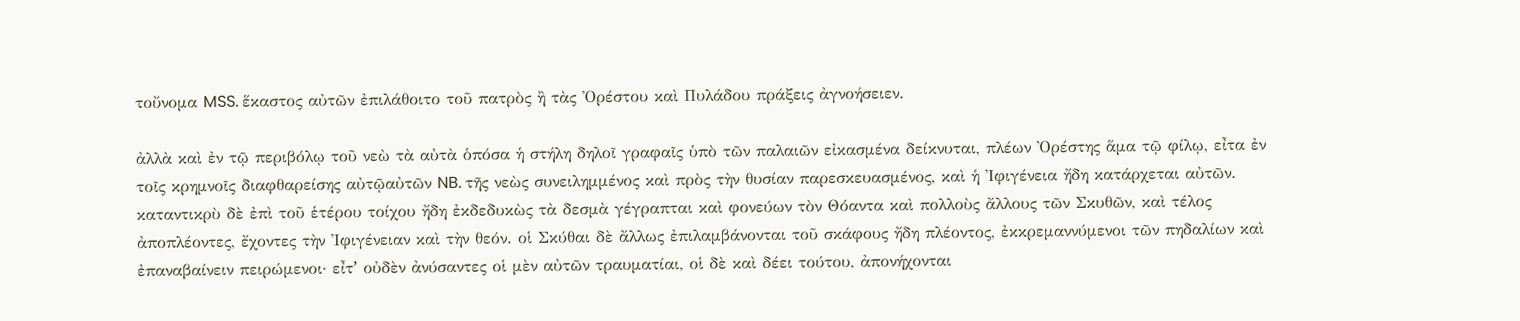τοὔνομα MSS. ἕκαστος αὐτῶν ἐπιλάθοιτο τοῦ πατρὸς ἢ τὰς Ὀρέστου καὶ Πυλάδου πράξεις ἀγνοήσειεν.

ἀλλὰ καὶ ἐν τῷ περιβόλῳ τοῦ νεὼ τὰ αὐτὰ ὁπόσα ἡ στήλη δηλοῖ γραφαῖς ὑπὸ τῶν παλαιῶν εἰκασμένα δείκνυται, πλέων Ὀρέστης ἅμα τῷ φίλῳ, εἶτα ἐν τοῖς κρημνοῖς διαφθαρείσης αὐτῷαὐτῶν NB. τῆς νεὼς συνειλημμένος καὶ πρὸς τὴν θυσίαν παρεσκευασμένος, καὶ ἡ Ἰφιγένεια ἤδη κατάρχεται αὐτῶν. καταντικρὺ δὲ ἐπὶ τοῦ ἑτέρου τοίχου ἤδη ἐκδεδυκὼς τὰ δεσμὰ γέγραπται καὶ φονεύων τὸν Θόαντα καὶ πολλοὺς ἄλλους τῶν Σκυθῶν, καὶ τέλος ἀποπλέοντες, ἔχοντες τὴν Ἰφιγένειαν καὶ τὴν θεόν. οἱ Σκύθαι δὲ ἄλλως ἐπιλαμβάνονται τοῦ σκάφους ἤδη πλέοντος, ἐκκρεμαννύμενοι τῶν πηδαλίων καὶ ἐπαναβαίνειν πειρώμενοι· εἶτʼ οὐδὲν ἀνύσαντες οἱ μὲν αὐτῶν τραυματίαι, οἱ δὲ καὶ δέει τούτου, ἀπονήχονται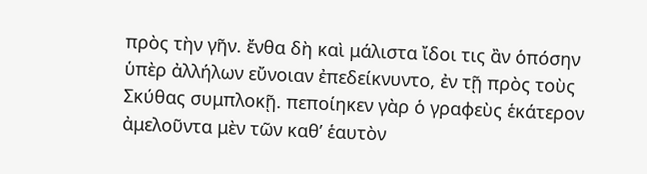πρὸς τὴν γῆν. ἔνθα δὴ καὶ μάλιστα ἴδοι τις ἂν ὁπόσην ὑπὲρ ἀλλήλων εὔνοιαν ἐπεδείκνυντο, ἐν τῇ πρὸς τοὺς Σκύθας συμπλοκῇ. πεποίηκεν γὰρ ὁ γραφεὺς ἑκάτερον ἀμελοῦντα μὲν τῶν καθʼ ἑαυτὸν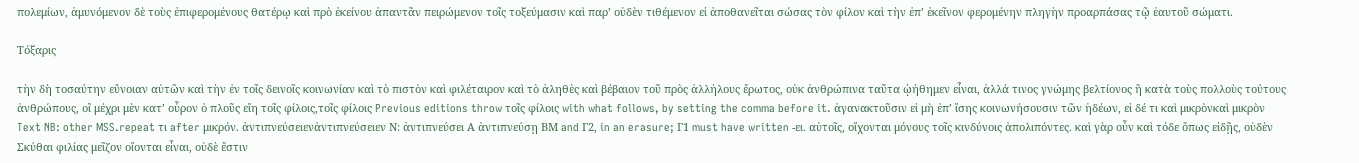πολεμίων, ἀμυνόμενον δὲ τοὺς ἐπιφερομένους θατέρῳ καὶ πρὸ ἐκείνου ἀπαντᾶν πειρώμενον τοῖς τοξεύμασιν καὶ παρʼ οὐδὲν τιθέμενον εἰ ἀποθανεῖται σώσας τὸν φίλον καὶ τὴν ἐπʼ ἐκεῖνον φερομένην πληγὴν προαρπάσας τῷ ἑαυτοῦ σώματι.

Τόξαρις

τὴν δὴ τοσαύτην εὔνοιαν αὐτῶν καὶ τὴν ἐν τοῖς δεινοῖς κοινωνίαν καὶ τὸ πιστὸν καὶ φιλέταιρον καὶ τὸ ἀληθὲς καὶ βέβαιον τοῦ πρὸς ἀλλήλους ἔρωτος, οὐκ ἀνθρώπινα ταῦτα ᾠήθημεν εἶναι, ἀλλά τινος γνώμης βελτίονος ἢ κατὰ τοὺς πολλοὺς τούτους ἀνθρώπους, οἳ μέχρι μὲν κατʼ οὖρον ὁ πλοῦς εἴη τοῖς φίλοις,τοῖς φίλοις Previous editions throw τοῖς φίλοις with what follows, by setting the comma before it. ἀγανακτοῦσιν εἰ μὴ ἐπʼ ἴσης κοινωνήσουσιν τῶν ἡδέων, εἰ δέ τι καὶ μικρὸνκαὶ μικρὸν Text NB: other MSS.repeat τι after μικρόν. ἀντιπνεύσειενἀντιπνεύσειεν Ν: ἀντιπνεύσει Α ἀντιπνεύσῃ ΒΜ and Γ2, in an erasure; Γ1 must have written -ει. αὐτοῖς, οἴχονται μόνους τοῖς κινδύνοις ἀπολιπόντες. καὶ γὰρ οὖν καὶ τόδε ὅπως εἰδῇς, οὐδὲν Σκύθαι φιλίας μεῖζον οἴονται εἶναι, οὐδὲ ἔστιν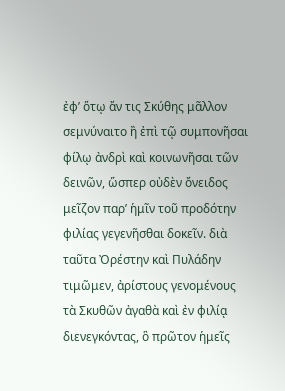ἐφʼ ὅτῳ ἄν τις Σκύθης μᾶλλον σεμνύναιτο ἢ ἐπὶ τῷ συμπονῆσαι φίλῳ ἀνδρὶ καὶ κοινωνῆσαι τῶν δεινῶν, ὥσπερ οὐδὲν ὄνειδος μεῖζον παρʼ ἡμῖν τοῦ προδότην φιλίας γεγενῆσθαι δοκεῖν. διὰ ταῦτα Ὀρέστην καὶ Πυλάδην τιμῶμεν, ἀρίστους γενομένους τὰ Σκυθῶν ἀγαθὰ καὶ ἐν φιλίᾳ διενεγκόντας, ὃ πρῶτον ἡμεῖς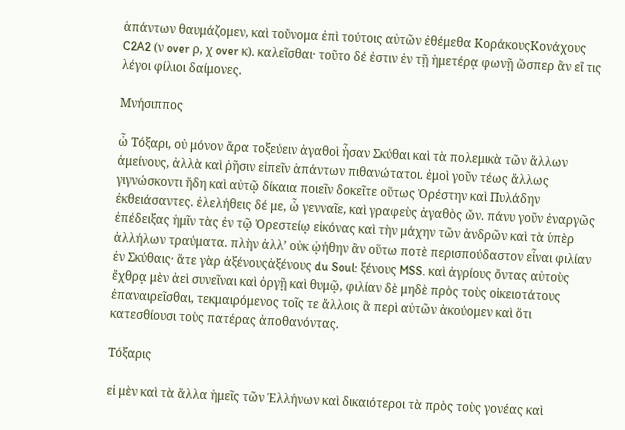ἁπάντων θαυμάζομεν, καὶ τοὔνομα ἐπὶ τούτοις αὐτῶν ἐθέμεθα ΚοράκουςΚονάχους C2A2 (ν over ρ, χ over κ). καλεῖσθαι· τοῦτο δέ ἐστιν ἐν τῇ ἡμετέρᾳ φωνῇ ὥσπερ ἂν εἴ τις λέγοι φίλιοι δαίμονες.

Μνήσιππος

ὦ Τόξαρι, οὐ μόνον ἄρα τοξεύειν ἀγαθοὶ ἦσαν Σκύθαι καὶ τὰ πολεμικὰ τῶν ἄλλων ἀμείνους, ἀλλὰ καὶ ῥῆσιν εἰπεῖν ἁπάντων πιθανώτατοι. ἐμοὶ γοῦν τέως ἄλλως γιγνώσκοντι ἤδη καὶ αὐτῷ δίκαια ποιεῖν δοκεῖτε οὕτως Ὀρέστην καὶ Πυλάδην ἐκθειάσαντες. ἐλελήθεις δέ με, ὦ γενναῖε, καὶ γραφεὺς ἀγαθὸς ὤν. πάνυ γοῦν ἐναργῶς ἐπέδειξας ἡμῖν τὰς ἐν τῷ Ὀρεστείῳ εἰκόνας καὶ τὴν μάχην τῶν ἀνδρῶν καὶ τὰ ὑπὲρ ἀλλήλων τραύματα. πλὴν ἀλλʼ οὐκ ᾠήθην ἂν οὕτω ποτὲ περισπούδαστον εἶναι φιλίαν ἐν Σκύθαις· ἅτε γὰρ ἀξένουςἀξένους du Soul: ξένους MSS. καὶ ἀγρίους ὄντας αὐτοὺς ἔχθρᾳ μὲν ἀεὶ συνεῖναι καὶ ὀργῇ καὶ θυμῷ, φιλίαν δὲ μηδὲ πρὸς τοὺς οἰκειοτάτους ἐπαναιρεῖσθαι, τεκμαιρόμενος τοῖς τε ἄλλοις ἃ περὶ αὐτῶν ἀκούομεν καὶ ὅτι κατεσθίουσι τοὺς πατέρας ἀποθανόντας.

Τόξαρις

εἰ μὲν καὶ τὰ ἄλλα ἡμεῖς τῶν Ἑλλήνων καὶ δικαιότεροι τὰ πρὸς τοὺς γονέας καὶ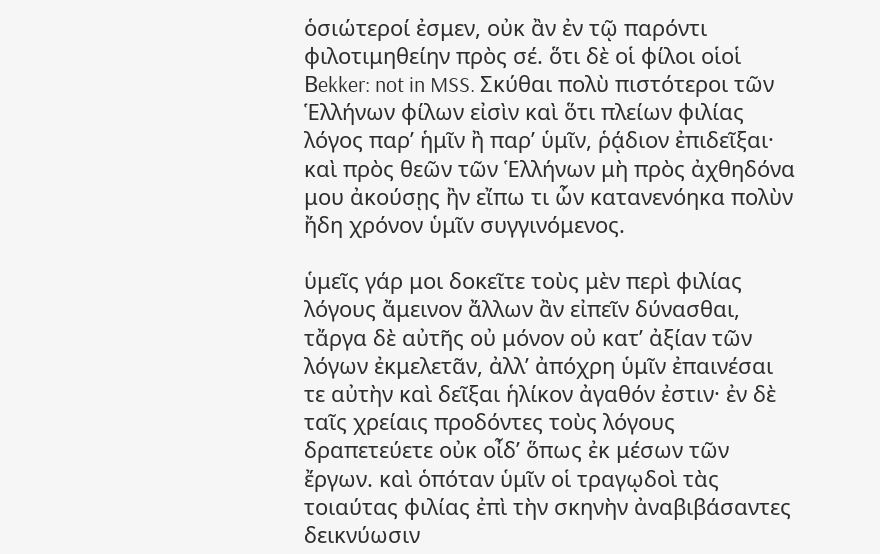ὁσιώτεροί ἐσμεν, οὐκ ἂν ἐν τῷ παρόντι φιλοτιμηθείην πρὸς σέ. ὅτι δὲ οἱ φίλοι οἱοἱ Βekker: not in MSS. Σκύθαι πολὺ πιστότεροι τῶν Ἑλλήνων φίλων εἰσὶν καὶ ὅτι πλείων φιλίας λόγος παρʼ ἡμῖν ἢ παρʼ ὑμῖν, ῥᾴδιον ἐπιδεῖξαι· καὶ πρὸς θεῶν τῶν Ἑλλήνων μὴ πρὸς ἀχθηδόνα μου ἀκούσῃς ἢν εἴπω τι ὧν κατανενόηκα πολὺν ἤδη χρόνον ὑμῖν συγγινόμενος.

ὑμεῖς γάρ μοι δοκεῖτε τοὺς μὲν περὶ φιλίας λόγους ἄμεινον ἄλλων ἂν εἰπεῖν δύνασθαι, τἄργα δὲ αὐτῆς οὐ μόνον οὐ κατʼ ἀξίαν τῶν λόγων ἐκμελετᾶν, ἀλλʼ ἀπόχρη ὑμῖν ἐπαινέσαι τε αὐτὴν καὶ δεῖξαι ἡλίκον ἀγαθόν ἐστιν· ἐν δὲ ταῖς χρείαις προδόντες τοὺς λόγους δραπετεύετε οὐκ οἶδʼ ὅπως ἐκ μέσων τῶν ἔργων. καὶ ὁπόταν ὑμῖν οἱ τραγῳδοὶ τὰς τοιαύτας φιλίας ἐπὶ τὴν σκηνὴν ἀναβιβάσαντες δεικνύωσιν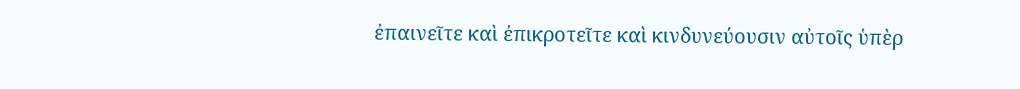ἐπαινεῖτε καὶ ἐπικροτεῖτε καὶ κινδυνεύουσιν αὐτοῖς ὑπὲρ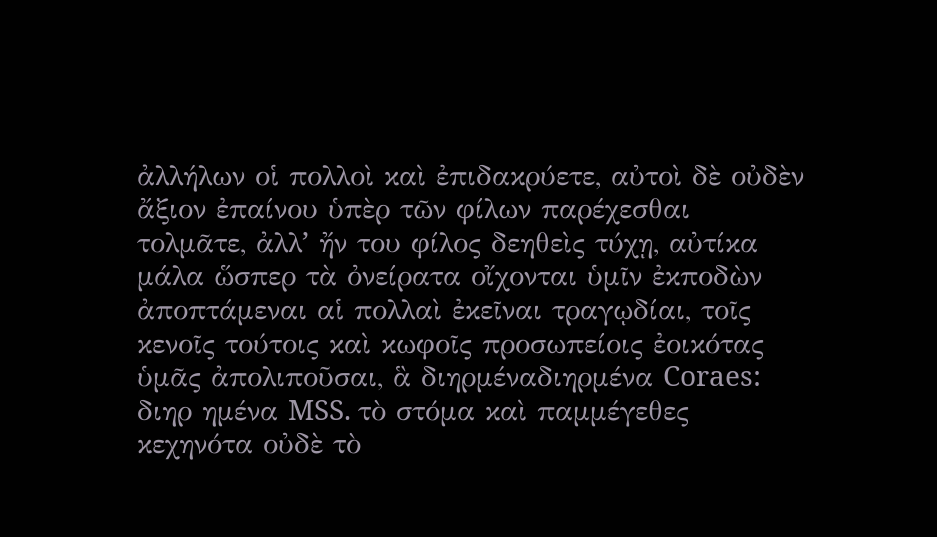ἀλλήλων οἱ πολλοὶ καὶ ἐπιδακρύετε, αὐτοὶ δὲ οὐδὲν ἄξιον ἐπαίνου ὑπὲρ τῶν φίλων παρέχεσθαι τολμᾶτε, ἀλλʼ ἤν του φίλος δεηθεὶς τύχῃ, αὐτίκα μάλα ὥσπερ τὰ ὀνείρατα οἴχονται ὑμῖν ἐκποδὼν ἀποπτάμεναι αἱ πολλαὶ ἐκεῖναι τραγῳδίαι, τοῖς κενοῖς τούτοις καὶ κωφοῖς προσωπείοις ἐοικότας ὑμᾶς ἀπολιποῦσαι, ἃ διηρμέναδιηρμένα Coraes: διηρ ημένα MSS. τὸ στόμα καὶ παμμέγεθες κεχηνότα οὐδὲ τὸ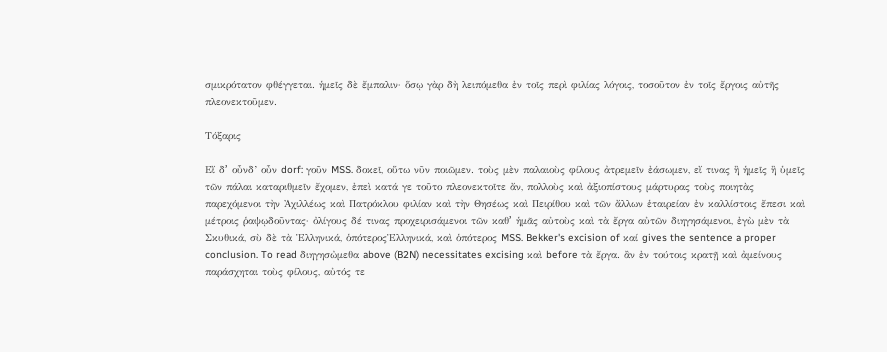σμικρότατον φθέγγεται. ἡμεῖς δὲ ἔμπαλιν· ὅσῳ γὰρ δὴ λειπόμεθα ἐν τοῖς περὶ φιλίας λόγοις, τοσοῦτον ἐν τοῖς ἔργοις αὐτῆς πλεονεκτοῦμεν.

Τόξαρις

Εἴ δʼ οὖνδ’ οὖν dorf: γοῦν MSS. δοκεῖ, οὕτω νῦν ποιῶμεν. τοὺς μὲν παλαιοὺς φίλους ἀτρεμεῖν ἐάσωμεν, εἴ τινας ἢ ἡμεῖς ἢ ὑμεῖς τῶν πάλαι καταριθμεῖν ἔχομεν, ἐπεὶ κατά γε τοῦτο πλεονεκτοῖτε ἄν, πολλοὺς καὶ ἀξιοπίστους μάρτυρας τοὺς ποιητὰς παρεχόμενοι τὴν Ἀχιλλέως καὶ Πατρόκλου φιλίαν καὶ τὴν Θησέως καὶ Πειρίθου καὶ τῶν ἄλλων ἑταιρείαν ἐν καλλίστοις ἔπεσι καὶ μέτροις ῥαψῳδοῦντας· ὀλίγους δέ τινας προχειρισάμενοι τῶν καθʼ ἡμᾶς αὐτοὺς καὶ τὰ ἔργα αὐτῶν διηγησάμενοι, ἐγὼ μὲν τὰ Σκυθικά, σὺ δὲ τὰ Ἑλληνικά, ὁπότεροςἙλληνικά, καὶ ὁπότερος MSS. Bekker's excision of καί gives the sentence a proper conclusion. To read διηγησὠμεθα above (B2N) necessitates excising καὶ before τὰ ἔργα. ἂν ἐν τούτοις κρατῇ καὶ ἀμείνους παράσχηται τοὺς φίλους, αὐτός τε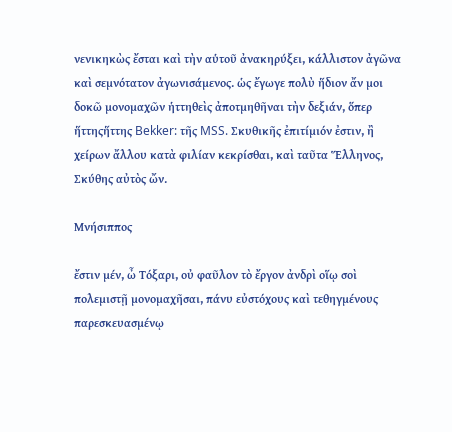νενικηκὼς ἔσται καὶ τὴν αὑτοῦ ἀνακηρύξει, κάλλιστον ἀγῶνα καὶ σεμνότατον ἀγωνισάμενος. ὡς ἔγωγε πολὺ ἥδιον ἄν μοι δοκῶ μονομαχῶν ἡττηθεὶς ἀποτμηθῆναι τὴν δεξιάν, ὅπερ ἥττηςἥττης Bekker: τῆς MSS. Σκυθικῆς ἐπιτίμιόν ἐστιν, ἢ χείρων ἄλλου κατὰ φιλίαν κεκρίσθαι, καὶ ταῦτα Ἕλληνος, Σκύθης αὐτὸς ὤν.

Μνήσιππος

ἔστιν μέν, ὦ Τόξαρι, οὐ φαῦλον τὸ ἔργον ἀνδρὶ οἵῳ σοὶ πολεμιστῇ μονομαχῆσαι, πάνυ εὐστόχους καὶ τεθηγμένους παρεσκευασμένῳ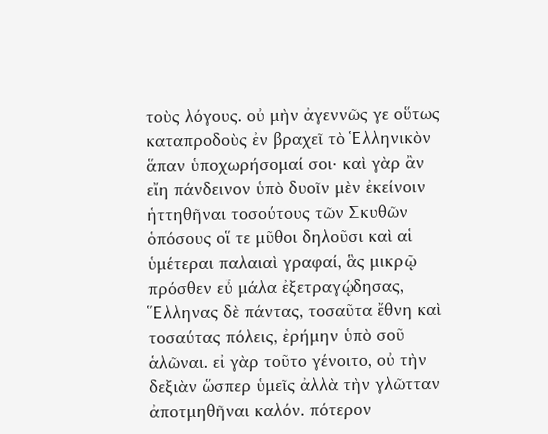τοὺς λόγους. οὐ μὴν ἀγεννῶς γε οὕτως καταπροδοὺς ἐν βραχεῖ τὸ Ἑλληνικὸν ἅπαν ὑποχωρήσομαί σοι· καὶ γὰρ ἂν εἴη πάνδεινον ὑπὸ δυοῖν μὲν ἐκείνοιν ἡττηθῆναι τοσούτους τῶν Σκυθῶν ὁπόσους οἵ τε μῦθοι δηλοῦσι καὶ αἱ ὑμέτεραι παλαιαὶ γραφαί, ἃς μικρῷ πρόσθεν εὖ μάλα ἐξετραγῴδησας, Ἕλληνας δὲ πάντας, τοσαῦτα ἔθνη καὶ τοσαύτας πόλεις, ἐρήμην ὑπὸ σοῦ ἁλῶναι. εἰ γὰρ τοῦτο γένοιτο, οὐ τὴν δεξιὰν ὥσπερ ὑμεῖς ἀλλὰ τὴν γλῶτταν ἀποτμηθῆναι καλόν. πότερον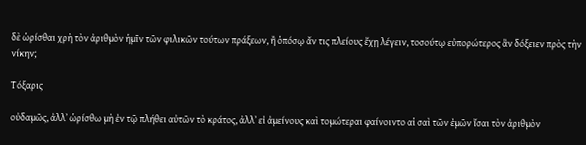δὲ ὡρίσθαι χρὴ τὸν ἀριθμὸν ἡμῖν τῶν φιλικῶν τούτων πράξεων, ἢ ὁπόσῳ ἄν τις πλείους ἔχῃ λέγειν, τοσούτῳ εὐπορώτερος ἂν δόξειεν πρὸς τὴν νίκην;

Τόξαρις

οὐδαμῶς, ἀλλʼ ὡρίσθω μὴ ἐν τῷ πλήθει αὐτῶν τὸ κράτος, ἀλλʼ εἰ ἀμείνους καὶ τομώτεραι φαίνοιντο αἱ σαὶ τῶν ἐμῶν ἴσαι τὸν ἀριθμὸν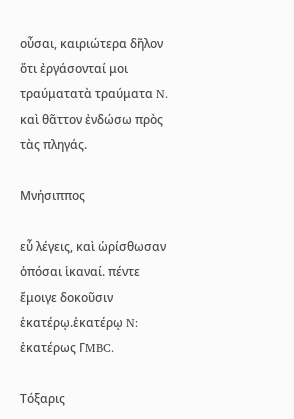οὖσαι, καιριώτερα δῆλον ὅτι ἐργάσονταί μοι τραύματατὰ τραύματα N. καὶ θᾶττον ἐνδώσω πρὸς τὰς πληγάς.

Μνήσιππος

εὖ λέγεις, καὶ ὡρίσθωσαν ὁπόσαι ἱκαναί. πέντε ἔμοιγε δοκοῦσιν ἑκατέρῳ.ἑκατέρῳ N: ἑκατέρως ΓMBC.

Τόξαρις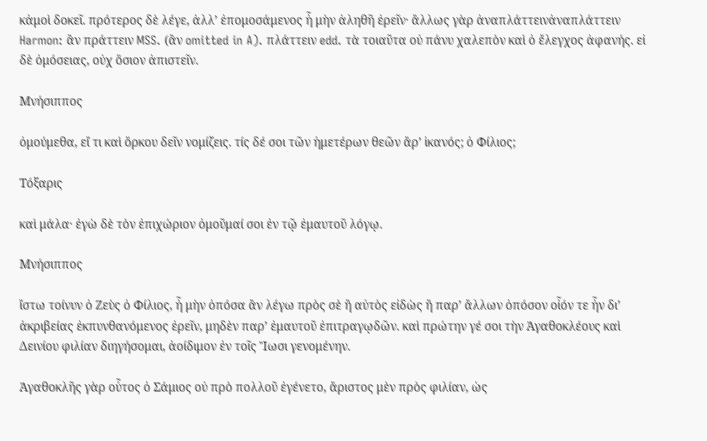κἀμοὶ δοκεῖ. πρότερος δὲ λέγε, ἀλλʼ ἐπομοσάμενος ἦ μὴν ἀληθῆ ἐρεῖν· ἄλλως γὰρ ἀναπλάττεινἀναπλάττειν Harmon: ἂν πράττειν MSS. (ἂν omitted in A). πλάττειν edd. τὰ τοιαῦτα οὐ πάνυ χαλεπὸν καὶ ὁ ἔλεγχος ἀφανής. εἰ δὲ ὀμόσειας, οὐχ ὅσιον ἀπιστεῖν.

Μνήσιππος

ὀμούμεθα, εἴ τι καὶ ὅρκου δεῖν νομίζεις. τίς δέ σοι τῶν ἡμετέρων θεῶν ἄρʼ ἱκανός; ὁ Φίλιος;

Τόξαρις

καὶ μάλα· ἐγὼ δὲ τὸν ἐπιχώριον ὀμοῦμαί σοι ἐν τῷ ἐμαυτοῦ λόγῳ.

Μνήσιππος

ἴστω τοίνυν ὁ Ζεὺς ὁ Φίλιος, ἦ μὴν ὁπόσα ἂν λέγω πρὸς σὲ ἢ αὐτὸς εἰδὼς ἢ παρʼ ἄλλων ὁπόσον οἷόν τε ἦν διʼ ἀκριβείας ἐκπυνθανόμενος ἐρεῖν, μηδὲν παρʼ ἐμαυτοῦ ἐπιτραγῳδῶν. καὶ πρώτην γέ σοι τὴν Ἀγαθοκλέους καὶ Δεινίου φιλίαν διηγήσομαι, ἀοίδιμον ἐν τοῖς Ἴωσι γενομένην.

Ἀγαθοκλῆς γὰρ οὗτος ὁ Σάμιος οὐ πρὸ πολλοῦ ἐγένετο, ἄριστος μὲν πρὸς φιλίαν, ὡς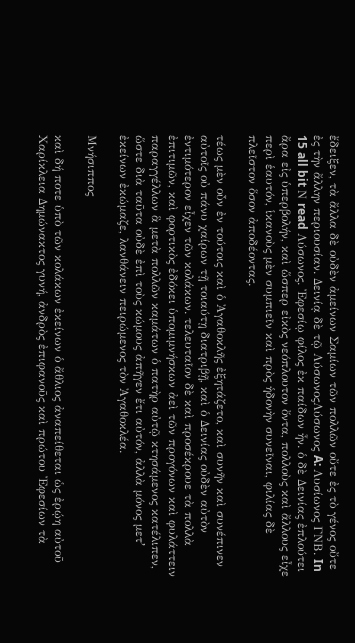ἔδειξεν, τὰ ἄλλα δὲ οὐδὲν ἀμείνων Σαμίων τῶν πολλῶν οὔτε ἐς τὸ γένος οὔτε ἐς τὴν ἄλλην περιουσίαν. Δεινίᾳ δὲ τῷ ΛύσωνοςΛύσωνος A: Λυσίωνος ΓΝB. In 15 all bit Ν read Λύσωνος. Ἐφεσίῳ φίλος ἐκ παίδων ἦν. ὁ δὲ Δεινίας ἐπλούτει ἄρα εἰς ὑπερβολήν, καὶ ὥσπερ εἰκὸς νεόπλουτον ὄντα, πολλοὺς καὶ ἄλλους εἶχε περὶ ἑαυτόν, ἱκανοὺς μὲν συμπιεῖν καὶ πρὸς ἡδονὴν συνεῖναι, φιλίας δὲ πλεῖστον ὅσον ἀποδέοντας.

τέως μὲν οὖν ἐν τούτοις καὶ ὁ Ἀγαθοκλῆς ἐξητάζετο, καὶ συνῆν καὶ συνέπινεν αὐτοῖς οὐ πάνυ χαίρων τῇ τοιαύτῃ διατριβῇ, καὶ ὁ Δεινίας οὐδὲν αὐτὸν ἐντιμότερον εἶχεν τῶν κολάκων. τελευταῖον δὲ καὶ προσέκρουε τὰ πολλὰ ἐπιτιμῶν, καὶ φορτικὸς ἐδόκει ὑπομιμνήσκων ἀεὶ τῶν προγόνων καὶ φυλάττειν παραγγέλλων ἃ μετὰ πολλῶν καμάτων ὁ πατὴρ αὐτῷ κτησάμενος κατέλιπεν, ὥστε διὰ ταῦτα οὐδὲ ἐπὶ τοὺς κώμους ἀπῆγεν ἔτι αὐτόν, ἀλλὰ μόνος μετʼ ἐκείνων ἐκώμαζε, λανθάνειν πειρώμενος τὸν Ἀγαθοκλέα.

Μνήσιππος

καὶ δή ποτε ὑπὸ τῶν κολάκων ἐκείνων ὁ ἄθλιος ἀναπείθεται ὡς ἐρῴη αὐτοῦ Χαρίκλεια Δημώνακτος γυνή, ἀνδρὸς ἐπιφανοῦς καὶ πρώτου Ἐφεσίων τὰ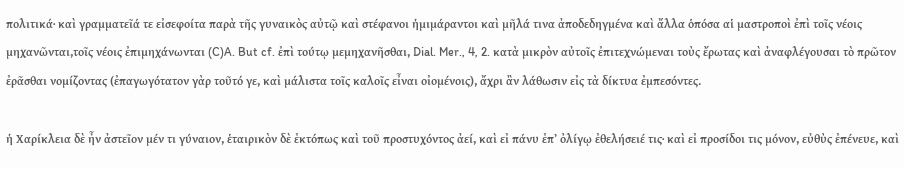πολιτικά· καὶ γραμματεῖά τε εἰσεφοίτα παρὰ τῆς γυναικὸς αὐτῷ καὶ στέφανοι ἡμιμάραντοι καὶ μῆλά τινα ἀποδεδηγμένα καὶ ἄλλα ὁπόσα αἱ μαστροποὶ ἐπὶ τοῖς νέοις μηχανῶνται,τοῖς νέοις ἐπιμηχάνωνται (C)A. But cf. ἐπὶ τούτῳ μεμηχανῆσθαι, Dial. Mer., 4, 2. κατὰ μικρὸν αὐτοῖς ἐπιτεχνώμεναι τοὺς ἔρωτας καὶ ἀναφλέγουσαι τὸ πρῶτον ἐρᾶσθαι νομίζοντας (ἐπαγωγότατον γὰρ τοῦτό γε, καὶ μάλιστα τοῖς καλοῖς εἶναι οἰομένοις), ἄχρι ἂν λάθωσιν εἰς τὰ δίκτυα ἐμπεσόντες.

ἡ Χαρίκλεια δὲ ἦν ἀστεῖον μέν τι γύναιον, ἑταιρικὸν δὲ ἐκτόπως καὶ τοῦ προστυχόντος ἀεί, καὶ εἰ πάνυ ἐπʼ ὀλίγῳ ἐθελήσειέ τις· καὶ εἰ προσίδοι τις μόνον, εὐθὺς ἐπένευε, καὶ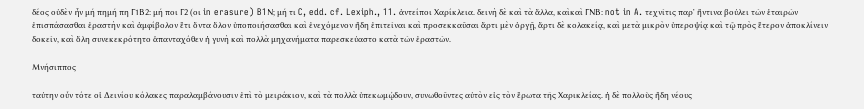δέος οὐδὲν ἦν μή πημή πη Γ1Β2: μή ποι Γ2 (οι in erasure) B1Ν; μή τι C, edd. cf. Lexiph., 11. ἀντείποι Χαρίκλεια. δεινὴ δὲ καὶ τὰ ἄλλα, καὶκαὶ ΓΝΒ: not in A. τεχνῖτις παρʼ ἥντινα βούλει τῶν ἑταιρῶν ἐπισπάσασθαι ἐραστὴν καὶ ἀμφίβολον ἔτι ὄντα ὅλον ὑποποιήσασθαι καὶ ἐνεχόμενον ἤδη ἐπιτεῖναι καὶ προσεκκαῦσαι ἄρτι μὲν ὀργῇ, ἄρτι δὲ κολακείᾳ, καὶ μετὰ μικρὸν ὑπεροψίᾳ καὶ τῷ πρὸς ἕτερον ἀποκλίνειν δοκεῖν, καὶ ὅλη συνεκεκρότητο ἁπανταχόθεν ἡ γυνὴ καὶ πολλὰ μηχανήματα παρεσκεύαστο κατὰ τῶν ἐραστῶν.

Μνήσιππος

ταύτην οὖν τότε οἱ Δεινίου κόλακες παραλαμβάνουσιν ἐπὶ τὸ μειράκιον, καὶ τὰ πολλὰ ὑπεκωμῴδουν, συνωθοῦντες αὐτὸν εἰς τὸν ἔρωτα τῆς Χαρικλείας. ἡ δὲ πολλοὺς ἤδη νέους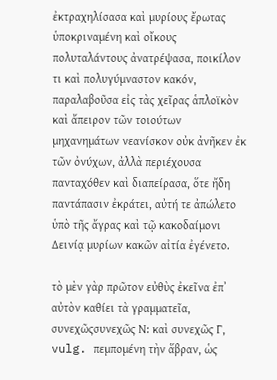ἐκτραχηλίσασα καὶ μυρίους ἔρωτας ὑποκριναμένη καὶ οἴκους πολυταλάντους ἀνατρέψασα, ποικίλον τι καὶ πολυγύμναστον κακόν, παραλαβοῦσα εἰς τὰς χεῖρας ἁπλοϊκὸν καὶ ἄπειρον τῶν τοιούτων μηχανημάτων νεανίσκον οὐκ ἀνῆκεν ἐκ τῶν ὀνύχων, ἀλλὰ περιέχουσα πανταχόθεν καὶ διαπείρασα, ὅτε ἤδη παντάπασιν ἐκράτει, αὐτή τε ἀπώλετο ὑπὸ τῆς ἄγρας καὶ τῷ κακοδαίμονι Δεινίᾳ μυρίων κακῶν αἰτία ἐγένετο.

τὸ μὲν γὰρ πρῶτον εὐθὺς ἐκεῖνα ἐπʼ αὐτὸν καθίει τὰ γραμματεῖα, συνεχῶςσυνεχῶς Ν: καὶ συνεχῶς Γ, vulg. πεμπομένη τὴν ἅβραν, ὡς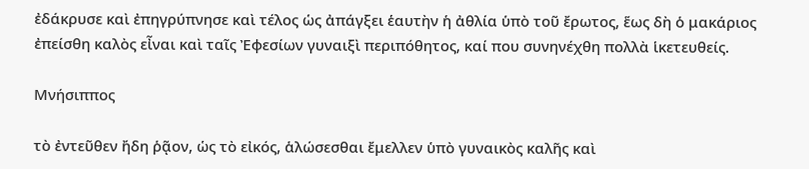ἐδάκρυσε καὶ ἐπηγρύπνησε καὶ τέλος ὡς ἀπάγξει ἑαυτὴν ἡ ἀθλία ὑπὸ τοῦ ἔρωτος, ἕως δὴ ὁ μακάριος ἐπείσθη καλὸς εἶναι καὶ ταῖς Ἐφεσίων γυναιξὶ περιπόθητος, καί που συνηνέχθη πολλὰ ἱκετευθείς.

Μνήσιππος

τὸ ἐντεῦθεν ἤδη ῥᾷον, ὡς τὸ εἰκός, ἁλώσεσθαι ἔμελλεν ὑπὸ γυναικὸς καλῆς καὶ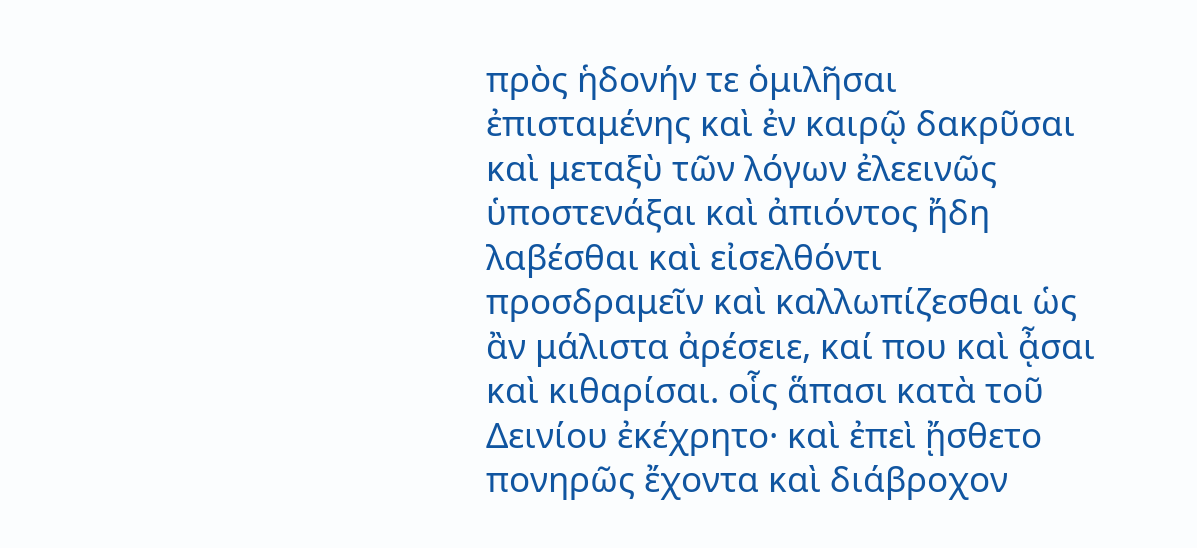πρὸς ἡδονήν τε ὁμιλῆσαι ἐπισταμένης καὶ ἐν καιρῷ δακρῦσαι καὶ μεταξὺ τῶν λόγων ἐλεεινῶς ὑποστενάξαι καὶ ἀπιόντος ἤδη λαβέσθαι καὶ εἰσελθόντι προσδραμεῖν καὶ καλλωπίζεσθαι ὡς ἂν μάλιστα ἀρέσειε, καί που καὶ ᾆσαι καὶ κιθαρίσαι. οἷς ἅπασι κατὰ τοῦ Δεινίου ἐκέχρητο· καὶ ἐπεὶ ᾔσθετο πονηρῶς ἔχοντα καὶ διάβροχον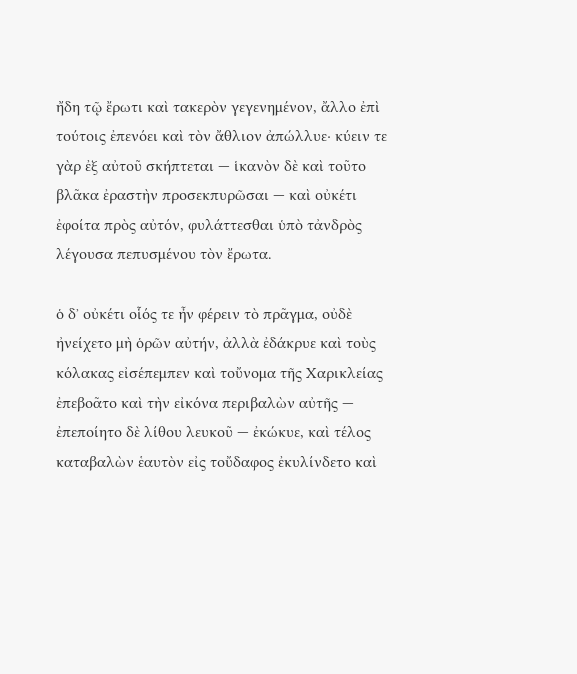ἤδη τῷ ἔρωτι καὶ τακερὸν γεγενημένον, ἄλλο ἐπὶ τούτοις ἐπενόει καὶ τὸν ἄθλιον ἀπώλλυε· κύειν τε γὰρ ἐξ αὐτοῦ σκήπτεται — ἱκανὸν δὲ καὶ τοῦτο βλᾶκα ἐραστὴν προσεκπυρῶσαι — καὶ οὐκέτι ἐφοίτα πρὸς αὐτόν, φυλάττεσθαι ὑπὸ τἀνδρὸς λέγουσα πεπυσμένου τὸν ἔρωτα.

ὁ δʼ οὐκέτι οἷός τε ἦν φέρειν τὸ πρᾶγμα, οὐδὲ ἠνείχετο μὴ ὁρῶν αὐτήν, ἀλλὰ ἐδάκρυε καὶ τοὺς κόλακας εἰσέπεμπεν καὶ τοὔνομα τῆς Χαρικλείας ἐπεβοᾶτο καὶ τὴν εἰκόνα περιβαλὼν αὐτῆς — ἐπεποίητο δὲ λίθου λευκοῦ — ἐκώκυε, καὶ τέλος καταβαλὼν ἑαυτὸν εἰς τοὔδαφος ἐκυλίνδετο καὶ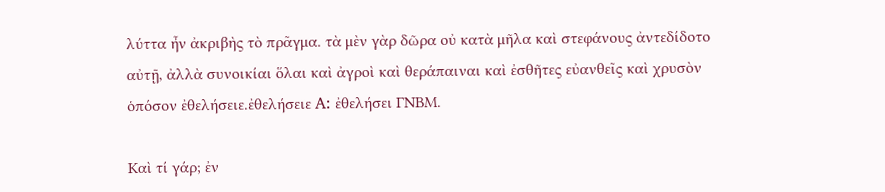λύττα ἦν ἀκριβὴς τὸ πρᾶγμα. τὰ μὲν γὰρ δῶρα οὐ κατὰ μῆλα καὶ στεφάνους ἀντεδίδοτο αὐτῇ, ἀλλὰ συνοικίαι ὅλαι καὶ ἀγροὶ καὶ θεράπαιναι καὶ ἐσθῆτες εὐανθεῖς καὶ χρυσὸν ὁπόσον ἐθελήσειε.ἐθελήσειε A: ἐθελήσει ΓΝΒΜ.

Καὶ τί γάρ; ἐν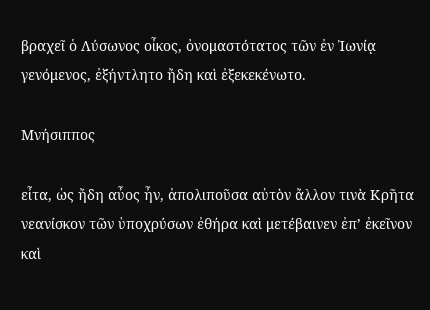βραχεῖ ὁ Λύσωνος οἶκος, ὀνομαστότατος τῶν ἐν Ἰωνίᾳ γενόμενος, ἐξήντλητο ἤδη καὶ ἐξεκεκένωτο.

Μνήσιππος

εἶτα, ὡς ἤδη αὖος ἦν, ἀπολιποῦσα αὐτὸν ἄλλον τινὰ Κρῆτα νεανίσκον τῶν ὑποχρύσων ἐθήρα καὶ μετέβαινεν ἐπʼ ἐκεῖνον καὶ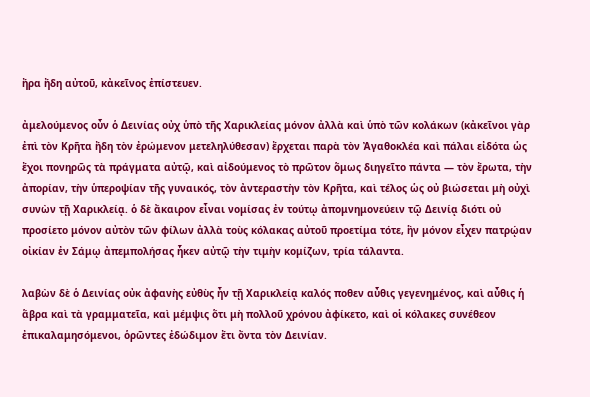ἤρα ἤδη αὐτοῦ, κἀκεῖνος ἐπίστευεν.

ἀμελούμενος οὖν ὁ Δεινίας οὐχ ὑπὸ τῆς Χαρικλείας μόνον ἀλλὰ καὶ ὑπὸ τῶν κολάκων (κἀκεῖνοι γὰρ ἐπὶ τὸν Κρῆτα ἤδη τὸν ἐρώμενον μετεληλύθεσαν) ἔρχεται παρὰ τὸν Ἀγαθοκλέα καὶ πάλαι εἰδότα ὡς ἔχοι πονηρῶς τὰ πράγματα αὐτῷ, καὶ αἰδούμενος τὸ πρῶτον ὅμως διηγεῖτο πάντα — τὸν ἔρωτα, τὴν ἀπορίαν, τὴν ὑπεροψίαν τῆς γυναικός, τὸν ἀντεραστὴν τὸν Κρῆτα, καὶ τέλος ὡς οὐ βιώσεται μὴ οὐχὶ συνὼν τῇ Χαρικλείᾳ. ὁ δὲ ἄκαιρον εἶναι νομίσας ἐν τούτῳ ἀπομνημονεύειν τῷ Δεινίᾳ διότι οὐ προσίετο μόνον αὐτὸν τῶν φίλων ἀλλὰ τοὺς κόλακας αὐτοῦ προετίμα τότε, ἣν μόνον εἶχεν πατρῴαν οἰκίαν ἐν Σάμῳ ἀπεμπολήσας ἧκεν αὐτῷ τὴν τιμὴν κομίζων, τρία τάλαντα.

λαβὼν δὲ ὁ Δεινίας οὐκ ἀφανὴς εὐθὺς ἦν τῇ Χαρικλείᾳ καλός ποθεν αὖθις γεγενημένος, καὶ αὖθις ἡ ἅβρα καὶ τὰ γραμματεῖα, καὶ μέμψις ὅτι μὴ πολλοῦ χρόνου ἀφίκετο, καὶ οἱ κόλακες συνέθεον ἐπικαλαμησόμενοι, ὁρῶντες ἐδώδιμον ἔτι ὄντα τὸν Δεινίαν.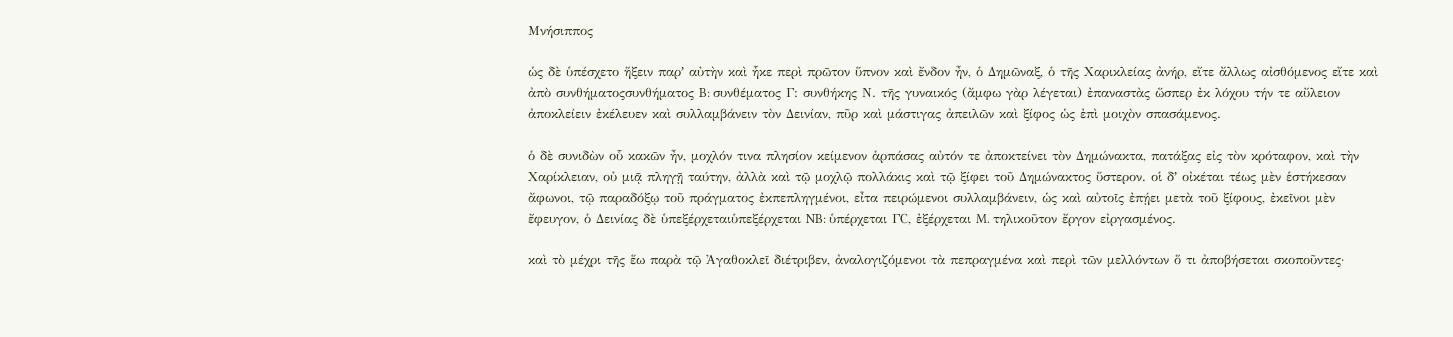Μνήσιππος

ὡς δὲ ὑπέσχετο ἥξειν παρʼ αὐτὴν καὶ ἧκε περὶ πρῶτον ὕπνον καὶ ἔνδον ἦν, ὁ Δημῶναξ, ὁ τῆς Χαρικλείας ἀνήρ, εἴτε ἄλλως αἰσθόμενος εἴτε καὶ ἀπὸ συνθήματοςσυνθήματος B: συνθέματος Γ: συνθήκης Ν. τῆς γυναικός (ἄμφω γὰρ λέγεται) ἐπαναστὰς ὥσπερ ἐκ λόχου τήν τε αὔλειον ἀποκλείειν ἐκέλευεν καὶ συλλαμβάνειν τὸν Δεινίαν, πῦρ καὶ μάστιγας ἀπειλῶν καὶ ξίφος ὡς ἐπὶ μοιχὸν σπασάμενος.

ὁ δὲ συνιδὼν οὗ κακῶν ἦν, μοχλόν τινα πλησίον κείμενον ἁρπάσας αὐτόν τε ἀποκτείνει τὸν Δημώνακτα, πατάξας εἰς τὸν κρόταφον, καὶ τὴν Χαρίκλειαν, οὐ μιᾷ πληγῇ ταύτην, ἀλλὰ καὶ τῷ μοχλῷ πολλάκις καὶ τῷ ξίφει τοῦ Δημώνακτος ὕστερον. οἱ δʼ οἰκέται τέως μὲν ἑστήκεσαν ἄφωνοι, τῷ παραδόξῳ τοῦ πράγματος ἐκπεπληγμένοι, εἶτα πειρώμενοι συλλαμβάνειν, ὡς καὶ αὐτοῖς ἐπῄει μετὰ τοῦ ξίφους, ἐκεῖνοι μὲν ἔφευγον, ὁ Δεινίας δὲ ὑπεξέρχεταιὑπεξέρχεται NB: ὑπέρχεται ΓC, ἐξέρχεται M. τηλικοῦτον ἔργον εἰργασμένος.

καὶ τὸ μέχρι τῆς ἕω παρὰ τῷ Ἀγαθοκλεῖ διέτριβεν, ἀναλογιζόμενοι τὰ πεπραγμένα καὶ περὶ τῶν μελλόντων ὅ τι ἀποβήσεται σκοποῦντες·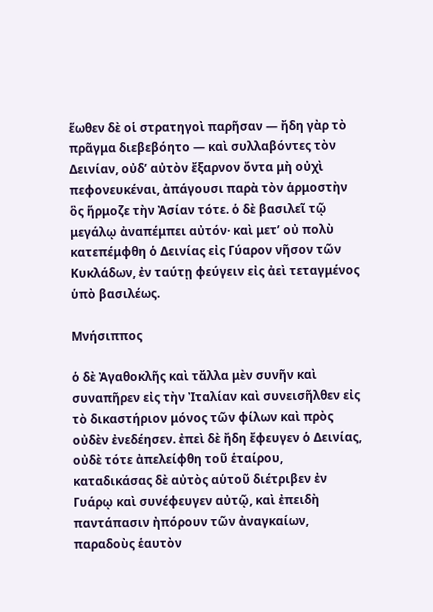ἕωθεν δὲ οἱ στρατηγοὶ παρῆσαν — ἤδη γὰρ τὸ πρᾶγμα διεβεβόητο — καὶ συλλαβόντες τὸν Δεινίαν, οὐδʼ αὐτὸν ἔξαρνον ὄντα μὴ οὐχὶ πεφονευκέναι, ἀπάγουσι παρὰ τὸν ἁρμοστὴν ὃς ἥρμοζε τὴν Ἀσίαν τότε. ὁ δὲ βασιλεῖ τῷ μεγάλῳ ἀναπέμπει αὐτόν· καὶ μετʼ οὐ πολὺ κατεπέμφθη ὁ Δεινίας εἰς Γύαρον νῆσον τῶν Κυκλάδων, ἐν ταύτῃ φεύγειν εἰς ἀεὶ τεταγμένος ὑπὸ βασιλέως.

Μνήσιππος

ὁ δὲ Ἀγαθοκλῆς καὶ τἄλλα μὲν συνῆν καὶ συναπῆρεν εἰς τὴν Ἰταλίαν καὶ συνεισῆλθεν εἰς τὸ δικαστήριον μόνος τῶν φίλων καὶ πρὸς οὐδὲν ἐνεδέησεν. ἐπεὶ δὲ ἤδη ἔφευγεν ὁ Δεινίας, οὐδὲ τότε ἀπελείφθη τοῦ ἑταίρου, καταδικάσας δὲ αὐτὸς αὑτοῦ διέτριβεν ἐν Γυάρῳ καὶ συνέφευγεν αὐτῷ, καὶ ἐπειδὴ παντάπασιν ἠπόρουν τῶν ἀναγκαίων, παραδοὺς ἑαυτὸν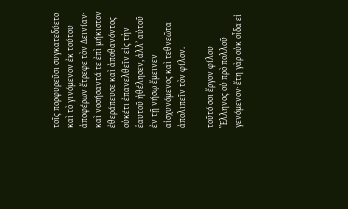τοῖς πορφυρεῦσι συγκατεδύετο καὶ τὸ γινόμενον ἐκ τούτου ἀποφέρων ἔτρεφε τὸν Δεινίαν· καὶ νοσήσαντά τε ἐπὶ μήκιστον ἐθεράπευσε καὶ ἀποθανόντος οὐκέτι ἐπανελθεῖν εἰς τὴν ἑαυτοῦ ἠθέλησεν, ἀλλʼ αὐτοῦ ἐν τῇ νήσῳ ἔμεινεν αἰσχυνόμενος καὶ τεθνεῶτα ἀπολιπεῖν τὸν φίλον.

τοῦτό σοι ἔργον φίλου Ἕλληνος οὐ πρὸ πολλοῦ γενόμενον· ἔτη γὰρ οὐκ οἶδα εἰ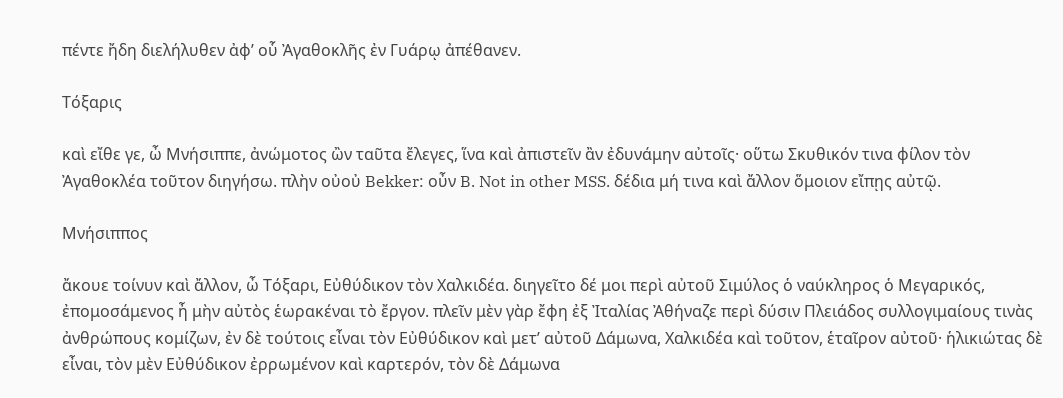πέντε ἤδη διελήλυθεν ἀφʼ οὗ Ἀγαθοκλῆς ἐν Γυάρῳ ἀπέθανεν.

Τόξαρις

καὶ εἴθε γε, ὦ Μνήσιππε, ἀνώμοτος ὢν ταῦτα ἔλεγες, ἵνα καὶ ἀπιστεῖν ἂν ἐδυνάμην αὐτοῖς· οὕτω Σκυθικόν τινα φίλον τὸν Ἀγαθοκλέα τοῦτον διηγήσω. πλὴν οὐοὐ Bekker: οὖν B. Not in other MSS. δέδια μή τινα καὶ ἄλλον ὅμοιον εἴπῃς αὐτῷ.

Μνήσιππος

ἄκουε τοίνυν καὶ ἄλλον, ὦ Τόξαρι, Εὐθύδικον τὸν Χαλκιδέα. διηγεῖτο δέ μοι περὶ αὐτοῦ Σιμύλος ὁ ναύκληρος ὁ Μεγαρικός, ἐπομοσάμενος ἦ μὴν αὐτὸς ἑωρακέναι τὸ ἔργον. πλεῖν μὲν γὰρ ἔφη ἐξ Ἰταλίας Ἀθήναζε περὶ δύσιν Πλειάδος συλλογιμαίους τινὰς ἀνθρώπους κομίζων, ἐν δὲ τούτοις εἶναι τὸν Εὐθύδικον καὶ μετʼ αὐτοῦ Δάμωνα, Χαλκιδέα καὶ τοῦτον, ἑταῖρον αὐτοῦ· ἡλικιώτας δὲ εἶναι, τὸν μὲν Εὐθύδικον ἐρρωμένον καὶ καρτερόν, τὸν δὲ Δάμωνα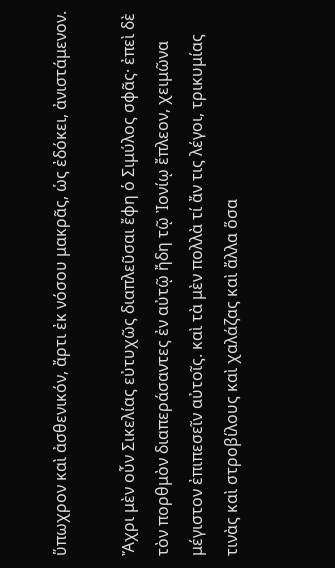ὕπωχρον καὶ ἀσθενικόν, ἄρτι ἐκ νόσου μακρᾶς, ὡς ἐδόκει, ἀνιστάμενον.

Ἄχρι μὲν οὖν Σικελίας εὐτυχῶς διαπλεῦσαι ἔφη ὁ Σιμύλος σφᾶς· ἐπεὶ δὲ τὸν πορθμὸν διαπεράσαντες ἐν αὐτῷ ἤδη τῷ Ἰονίῳ ἔπλεον, χειμῶνα μέγιστον ἐπιπεσεῖν αὐτοῖς. καὶ τὰ μὲν πολλὰ τί ἄν τις λέγοι, τρικυμίας τινὰς καὶ στροβίλους καὶ χαλάζας καὶ ἄλλα ὅσα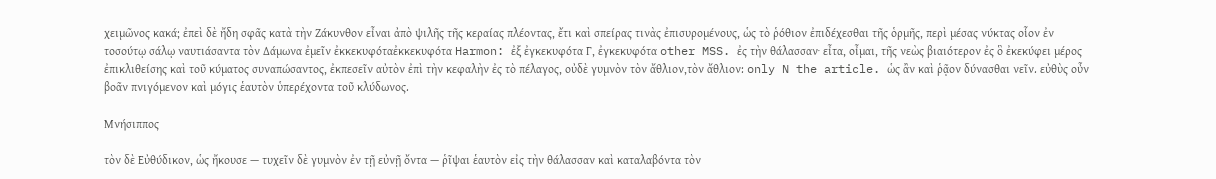χειμῶνος κακά; ἐπεὶ δὲ ἤδη σφᾶς κατὰ τὴν Ζάκυνθον εἶναι ἀπὸ ψιλῆς τῆς κεραίας πλέοντας, ἔτι καὶ σπείρας τινὰς ἐπισυρομένους, ὡς τὸ ῥόθιον ἐπιδέχεσθαι τῆς ὁρμῆς, περὶ μέσας νύκτας οἷον ἐν τοσούτῳ σάλῳ ναυτιάσαντα τὸν Δάμωνα ἐμεῖν ἐκκεκυφόταἐκκεκυφότα Harmon: ἐξ ἐγκεκυφότα Γ, ἐγκεκυφότα other MSS. ἐς τὴν θάλασσαν· εἶτα, οἶμαι, τῆς νεὼς βιαιότερον ἐς ὃ ἐκεκύφει μέρος ἐπικλιθείσης καὶ τοῦ κύματος συναπώσαντος, ἐκπεσεῖν αὐτὸν ἐπὶ τὴν κεφαλὴν ἐς τὸ πέλαγος, οὐδὲ γυμνὸν τὸν ἄθλιον,τὸν ἄθλιον: only N the article. ὡς ἂν καὶ ῥᾷον δύνασθαι νεῖν. εὐθὺς οὖν βοᾶν πνιγόμενον καὶ μόγις ἑαυτὸν ὑπερέχοντα τοῦ κλύδωνος.

Μνήσιππος

τὸν δὲ Εὐθύδικον, ὡς ἤκουσε — τυχεῖν δὲ γυμνὸν ἐν τῇ εὐνῇ ὄντα — ῥῖψαι ἑαυτὸν εἰς τὴν θάλασσαν καὶ καταλαβόντα τὸν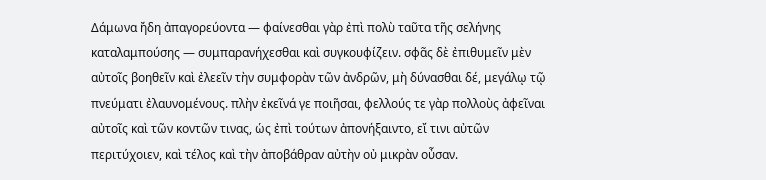Δάμωνα ἤδη ἀπαγορεύοντα — φαίνεσθαι γὰρ ἐπὶ πολὺ ταῦτα τῆς σελήνης καταλαμπούσης — συμπαρανήχεσθαι καὶ συγκουφίζειν. σφᾶς δὲ ἐπιθυμεῖν μὲν αὐτοῖς βοηθεῖν καὶ ἐλεεῖν τὴν συμφορὰν τῶν ἀνδρῶν, μὴ δύνασθαι δέ, μεγάλῳ τῷ πνεύματι ἐλαυνομένους. πλὴν ἐκεῖνά γε ποιῆσαι, φελλούς τε γὰρ πολλοὺς ἀφεῖναι αὐτοῖς καὶ τῶν κοντῶν τινας, ὡς ἐπὶ τούτων ἀπονήξαιντο, εἴ τινι αὐτῶν περιτύχοιεν, καὶ τέλος καὶ τὴν ἀποβάθραν αὐτὴν οὐ μικρὰν οὖσαν.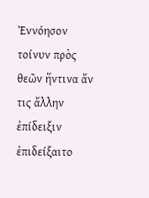Ἐννόησον τοίνυν πρὸς θεῶν ἥντινα ἄν τις ἄλλην ἐπίδειξιν ἐπιδείξαιτο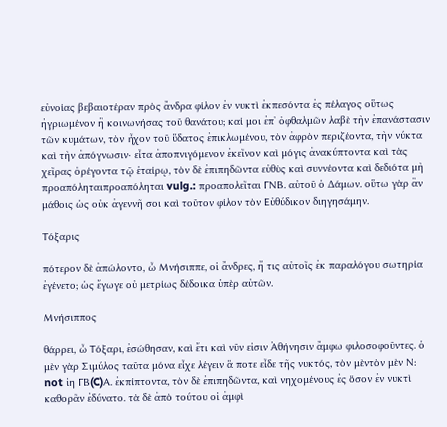εὐνοίας βεβαιοτέραν πρὸς ἄνδρα φίλον ἐν νυκτὶ ἐκπεσόντα ἐς πέλαγος οὕτως ἠγριωμένον ἢ κοινωνήσας τοῦ θανάτου; καί μοι ἐπʼ ὀφθαλμῶν λαβὲ τὴν ἐπανάστασιν τῶν κυμάτων, τὸν ἦχον τοῦ ὕδατος ἐπικλωμένου, τὸν ἀφρὸν περιζέοντα, τὴν νύκτα καὶ τὴν ἀπόγνωσιν· εἶτα ἀποπνιγόμενον ἐκεῖνον καὶ μόγις ἀνακύπτοντα καὶ τὰς χεῖρας ὀρέγοντα τῷ ἑταίρῳ, τὸν δὲ ἐπιπηδῶντα εὐθὺς καὶ συννέοντα καὶ δεδιότα μὴ προαπόληταιπροαπόληται vulg.: προαπολεῖται ΓNB. αὐτοῦ ὁ Δάμων. οὕτω γὰρ ἂν μάθοις ὡς οὐκ ἀγεννῆ σοι καὶ τοῦτον φίλον τὸν Εὐθύδικον διηγησάμην.

Τόξαρις

πότερον δὲ ἀπώλοντο, ὦ Μνήσιππε, οἱ ἄνδρες, ἤ τις αὐτοῖς ἐκ παραλόγου σωτηρία ἐγένετο; ὡς ἔγωγε οὐ μετρίως δέδοικα ὑπὲρ αὐτῶν.

Μνήσιππος

θάρρει, ὦ Τόξαρι, ἐσώθησαν, καὶ ἔτι καὶ νῦν εἰσιν Ἀθήνησιν ἄμφω φιλοσοφοῦντες. ὁ μὲν γὰρ Σιμύλος ταῦτα μόνα εἶχε λέγειν ἅ ποτε εἶδε τῆς νυκτός, τὸν μὲντὸν μὲν Ν: not ἰη ΓΒ(C)Α. ἐκπίπτοντα, τὸν δὲ ἐπιπηδῶντα, καὶ νηχομένους ἐς ὅσον ἐν νυκτὶ καθορᾶν ἐδύνατο. τὰ δὲ ἀπὸ τούτου οἱ ἀμφὶ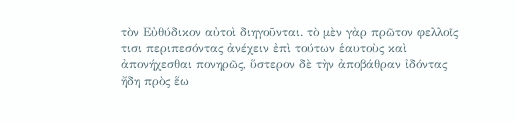τὸν Εὐθύδικον αὐτοὶ διηγοῦνται. τὸ μὲν γὰρ πρῶτον φελλοῖς τισι περιπεσόντας ἀνέχειν ἐπὶ τούτων ἑαυτοὺς καὶ ἀπονήχεσθαι πονηρῶς, ὕστερον δὲ τὴν ἀποβάθραν ἰδόντας ἤδη πρὸς ἕω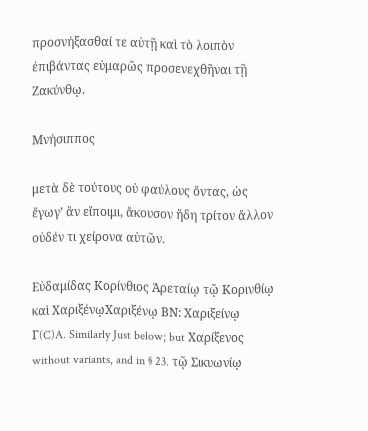προσνήξασθαί τε αὐτῇ καὶ τὸ λοιπὸν ἐπιβάντας εὐμαρῶς προσενεχθῆναι τῇ Ζακύνθῳ.

Μνήσιππος

μετὰ δὲ τούτους οὐ φαύλους ὄντας, ὡς ἔγωγʼ ἂν εἴποιμι, ἄκουσον ἤδη τρίτον ἄλλον οὐδέν τι χείρονα αὐτῶν.

Εὐδαμίδας Κορίνθιος Ἀρεταίῳ τῷ Κορινθίῳ καὶ ΧαριξένῳΧαριξένῳ BΝ: Χαριξείνῳ Γ(C)A. Similarly Just below; but Χαρίξενος without variants, and in § 23. τῷ Σικυωνίῳ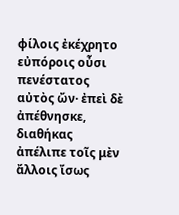φίλοις ἐκέχρητο εὐπόροις οὖσι πενέστατος αὐτὸς ὤν· ἐπεὶ δὲ ἀπέθνησκε, διαθήκας ἀπέλιπε τοῖς μὲν ἄλλοις ἴσως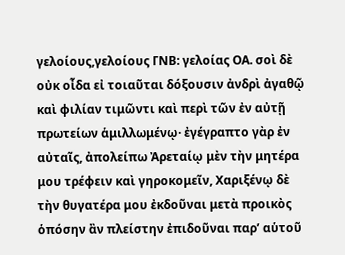γελοίους,γελοίους ΓΝΒ: γελοίας ΟΑ. σοὶ δὲ οὐκ οἶδα εἰ τοιαῦται δόξουσιν ἀνδρὶ ἀγαθῷ καὶ φιλίαν τιμῶντι καὶ περὶ τῶν ἐν αὐτῇ πρωτείων ἁμιλλωμένῳ· ἐγέγραπτο γὰρ ἐν αὐταῖς, ἀπολείπω Ἀρεταίῳ μὲν τὴν μητέρα μου τρέφειν καὶ γηροκομεῖν, Χαριξένῳ δὲ τὴν θυγατέρα μου ἐκδοῦναι μετὰ προικὸς ὁπόσην ἂν πλείστην ἐπιδοῦναι παρʼ αὑτοῦ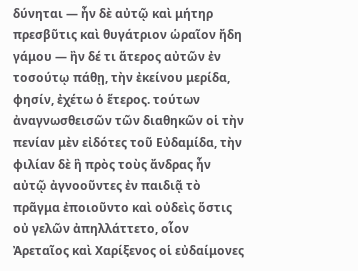δύνηται — ἦν δὲ αὐτῷ καὶ μήτηρ πρεσβῦτις καὶ θυγάτριον ὡραῖον ἤδη γάμου — ἢν δέ τι ἅτερος αὐτῶν ἐν τοσούτῳ πάθῃ, τὴν ἐκείνου μερίδα, φησίν, ἐχέτω ὁ ἕτερος. τούτων ἀναγνωσθεισῶν τῶν διαθηκῶν οἱ τὴν πενίαν μὲν εἰδότες τοῦ Εὐδαμίδα, τὴν φιλίαν δὲ ἣ πρὸς τοὺς ἄνδρας ἦν αὐτῷ ἀγνοοῦντες ἐν παιδιᾷ τὸ πρᾶγμα ἐποιοῦντο καὶ οὐδεὶς ὅστις οὐ γελῶν ἀπηλλάττετο, οἷον Ἀρεταῖος καὶ Χαρίξενος οἱ εὐδαίμονες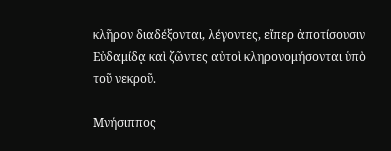κλῆρον διαδέξονται, λέγοντες, εἴπερ ἀποτίσουσιν Εὐδαμίδᾳ καὶ ζῶντες αὐτοὶ κληρονομήσονται ὑπὸ τοῦ νεκροῦ.

Μνήσιππος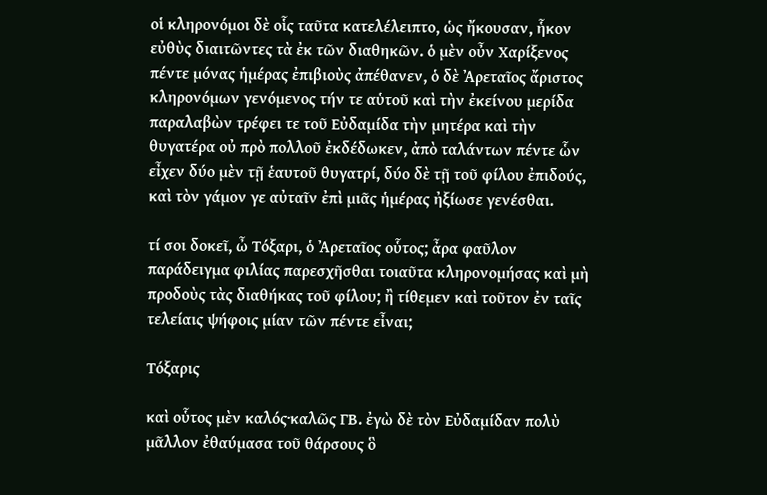οἱ κληρονόμοι δὲ οἷς ταῦτα κατελέλειπτο, ὡς ἤκουσαν, ἧκον εὐθὺς διαιτῶντες τὰ ἐκ τῶν διαθηκῶν. ὁ μὲν οὖν Χαρίξενος πέντε μόνας ἡμέρας ἐπιβιοὺς ἀπέθανεν, ὁ δὲ Ἀρεταῖος ἄριστος κληρονόμων γενόμενος τήν τε αὑτοῦ καὶ τὴν ἐκείνου μερίδα παραλαβὼν τρέφει τε τοῦ Εὐδαμίδα τὴν μητέρα καὶ τὴν θυγατέρα οὐ πρὸ πολλοῦ ἐκδέδωκεν, ἀπὸ ταλάντων πέντε ὧν εἶχεν δύο μὲν τῇ ἑαυτοῦ θυγατρί, δύο δὲ τῇ τοῦ φίλου ἐπιδούς, καὶ τὸν γάμον γε αὐταῖν ἐπὶ μιᾶς ἡμέρας ἠξίωσε γενέσθαι.

τί σοι δοκεῖ, ὦ Τόξαρι, ὁ Ἀρεταῖος οὗτος; ἆρα φαῦλον παράδειγμα φιλίας παρεσχῆσθαι τοιαῦτα κληρονομήσας καὶ μὴ προδοὺς τὰς διαθήκας τοῦ φίλου; ἢ τίθεμεν καὶ τοῦτον ἐν ταῖς τελείαις ψήφοις μίαν τῶν πέντε εἶναι;

Τόξαρις

καὶ οὗτος μὲν καλός·καλῶς ΓΒ. ἐγὼ δὲ τὸν Εὐδαμίδαν πολὺ μᾶλλον ἐθαύμασα τοῦ θάρσους ὃ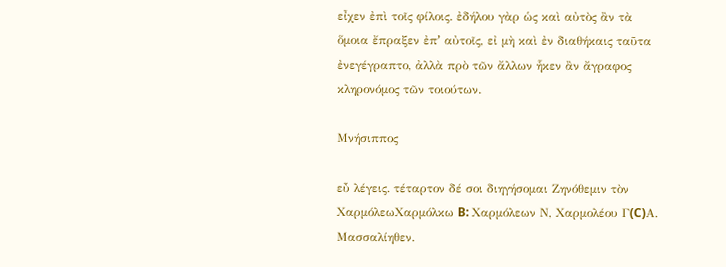εἶχεν ἐπὶ τοῖς φίλοις. ἐδήλου γὰρ ὡς καὶ αὐτὸς ἂν τὰ ὅμοια ἔπραξεν ἐπʼ αὐτοῖς, εἰ μὴ καὶ ἐν διαθήκαις ταῦτα ἐνεγέγραπτο, ἀλλὰ πρὸ τῶν ἄλλων ἧκεν ἂν ἄγραφος κληρονόμος τῶν τοιούτων.

Μνήσιππος

εὖ λέγεις. τέταρτον δέ σοι διηγήσομαι Ζηνόθεμιν τὸν ΧαρμόλεωΧαρμόλκω B: Χαρμόλεων Ν, Χαρμολέου Γ(C)Α. Μασσαλίηθεν.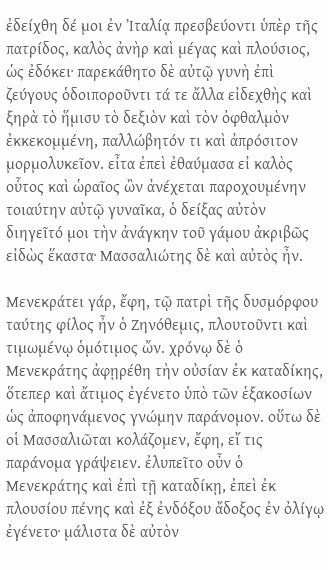ἐδείχθη δέ μοι ἐν Ἰταλίᾳ πρεσβεύοντι ὑπὲρ τῆς πατρίδος, καλὸς ἀνὴρ καὶ μέγας καὶ πλούσιος, ὡς ἐδόκει· παρεκάθητο δὲ αὐτῷ γυνὴ ἐπὶ ζεύγους ὁδοιποροῦντι τά τε ἄλλα εἰδεχθὴς καὶ ξηρὰ τὸ ἥμισυ τὸ δεξιὸν καὶ τὸν ὀφθαλμὸν ἐκκεκομμένη, παλλώβητόν τι καὶ ἀπρόσιτον μορμολυκεῖον. εἶτα ἐπεὶ ἐθαύμασα εἰ καλὸς οὗτος καὶ ὡραῖος ὢν ἀνέχεται παροχουμένην τοιαύτην αὐτῷ γυναῖκα, ὁ δείξας αὐτὸν διηγεῖτό μοι τὴν ἀνάγκην τοῦ γάμου ἀκριβῶς εἰδὼς ἕκαστα· Μασσαλιώτης δὲ καὶ αὐτὸς ἦν.

Μενεκράτει γάρ, ἔφη, τῷ πατρὶ τῆς δυσμόρφου ταύτης φίλος ἦν ὁ Ζηνόθεμις, πλουτοῦντι καὶ τιμωμένῳ ὁμότιμος ὤν. χρόνῳ δὲ ὁ Μενεκράτης ἀφῃρέθη τὴν οὐσίαν ἐκ καταδίκης, ὅτεπερ καὶ ἄτιμος ἐγένετο ὑπὸ τῶν ἑξακοσίων ὡς ἀποφηνάμενος γνώμην παράνομον. οὕτω δὲ οἱ Μασσαλιῶται κολάζομεν, ἔφη, εἴ τις παράνομα γράψειεν. ἐλυπεῖτο οὖν ὁ Μενεκράτης καὶ ἐπὶ τῇ καταδίκῃ, ἐπεὶ ἐκ πλουσίου πένης καὶ ἐξ ἐνδόξου ἄδοξος ἐν ὀλίγῳ ἐγένετο· μάλιστα δὲ αὐτὸν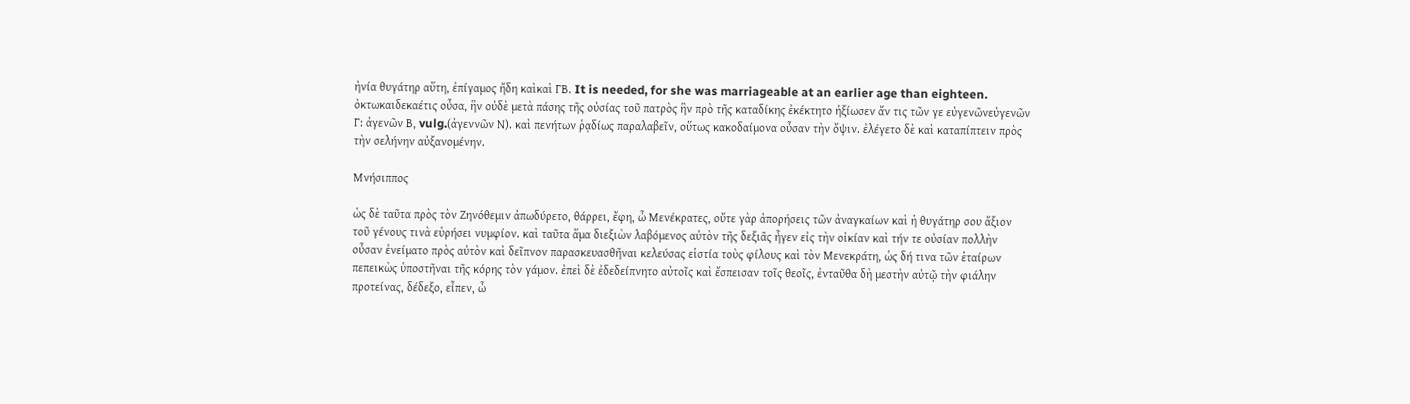ἠνία θυγάτηρ αὕτη, ἐπίγαμος ἤδη καὶκαὶ ΓΒ. It is needed, for she was marriageable at an earlier age than eighteen. ὀκτωκαιδεκαέτις οὖσα, ἣν οὐδὲ μετὰ πάσης τῆς οὐσίας τοῦ πατρὸς ἣν πρὸ τῆς καταδίκης ἐκέκτητο ἠξίωσεν ἄν τις τῶν γε εὐγενῶνεὐγενῶν Γ: ἀγενῶν Β, vulg.(ἀγεννῶν Ν). καὶ πενήτων ῥᾳδίως παραλαβεῖν, οὕτως κακοδαίμονα οὖσαν τὴν ὄψιν. ἐλέγετο δὲ καὶ καταπίπτειν πρὸς τὴν σελήνην αὐξανομένην.

Μνήσιππος

ὡς δὲ ταῦτα πρὸς τὸν Ζηνόθεμιν ἀπωδύρετο, θάρρει, ἔφη, ὦ Μενέκρατες, οὔτε γὰρ ἀπορήσεις τῶν ἀναγκαίων καὶ ἡ θυγάτηρ σου ἄξιον τοῦ γένους τινὰ εὑρήσει νυμφίον. καὶ ταῦτα ἅμα διεξιὼν λαβόμενος αὐτὸν τῆς δεξιᾶς ἦγεν εἰς τὴν οἰκίαν καὶ τήν τε οὐσίαν πολλὴν οὖσαν ἐνείματο πρὸς αὐτὸν καὶ δεῖπνον παρασκευασθῆναι κελεύσας εἱστία τοὺς φίλους καὶ τὸν Μενεκράτη, ὡς δή τινα τῶν ἑταίρων πεπεικὼς ὑποστῆναι τῆς κόρης τὸν γάμον. ἐπεὶ δὲ ἐδεδείπνητο αὐτοῖς καὶ ἔσπεισαν τοῖς θεοῖς, ἐνταῦθα δὴ μεστὴν αὐτῷ τὴν φιάλην προτείνας, δέδεξο, εἶπεν, ὦ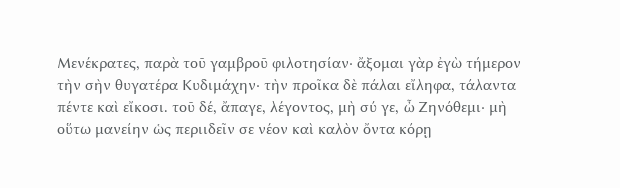Μενέκρατες, παρὰ τοῦ γαμβροῦ φιλοτησίαν· ἄξομαι γὰρ ἐγὼ τήμερον τὴν σὴν θυγατέρα Κυδιμάχην· τὴν προῖκα δὲ πάλαι εἴληφα, τάλαντα πέντε καὶ εἴκοσι. τοῦ δέ, ἄπαγε, λέγοντος, μὴ σύ γε, ὦ Ζηνόθεμι· μὴ οὕτω μανείην ὡς περιιδεῖν σε νέον καὶ καλὸν ὄντα κόρῃ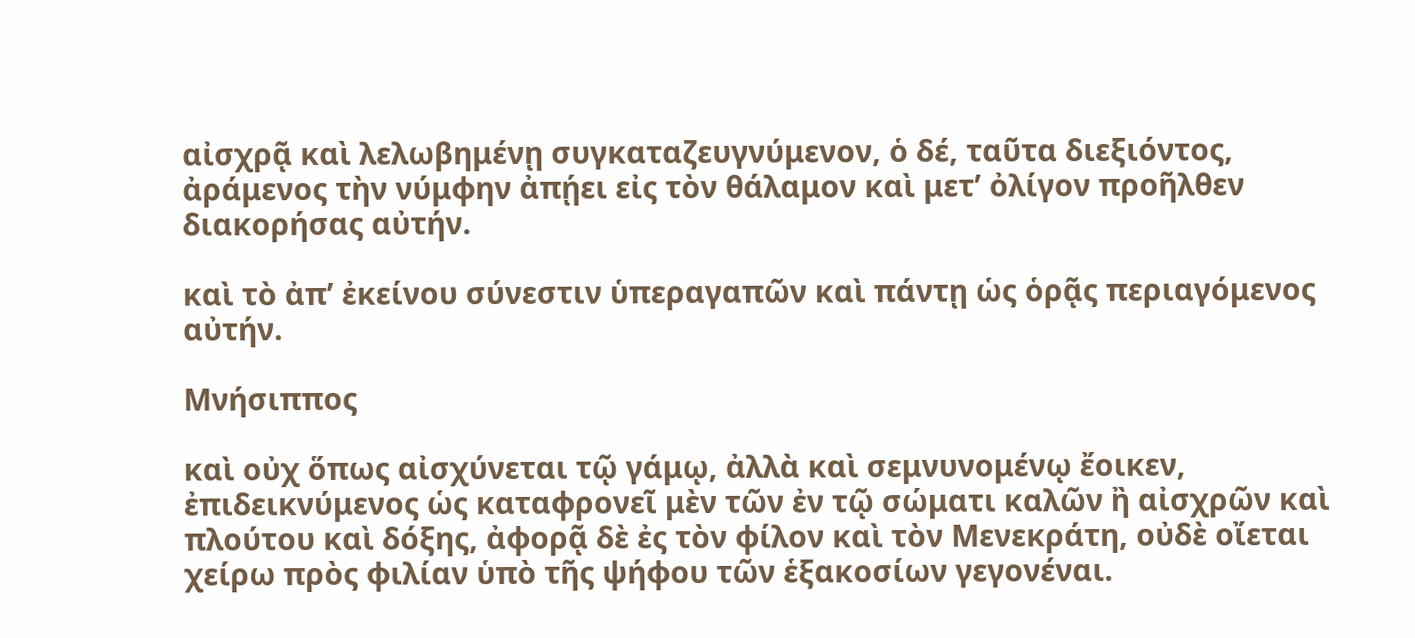αἰσχρᾷ καὶ λελωβημένῃ συγκαταζευγνύμενον, ὁ δέ, ταῦτα διεξιόντος, ἀράμενος τὴν νύμφην ἀπῄει εἰς τὸν θάλαμον καὶ μετʼ ὀλίγον προῆλθεν διακορήσας αὐτήν.

καὶ τὸ ἀπʼ ἐκείνου σύνεστιν ὑπεραγαπῶν καὶ πάντῃ ὡς ὁρᾷς περιαγόμενος αὐτήν.

Μνήσιππος

καὶ οὐχ ὅπως αἰσχύνεται τῷ γάμῳ, ἀλλὰ καὶ σεμνυνομένῳ ἔοικεν, ἐπιδεικνύμενος ὡς καταφρονεῖ μὲν τῶν ἐν τῷ σώματι καλῶν ἢ αἰσχρῶν καὶ πλούτου καὶ δόξης, ἀφορᾷ δὲ ἐς τὸν φίλον καὶ τὸν Μενεκράτη, οὐδὲ οἴεται χείρω πρὸς φιλίαν ὑπὸ τῆς ψήφου τῶν ἑξακοσίων γεγονέναι.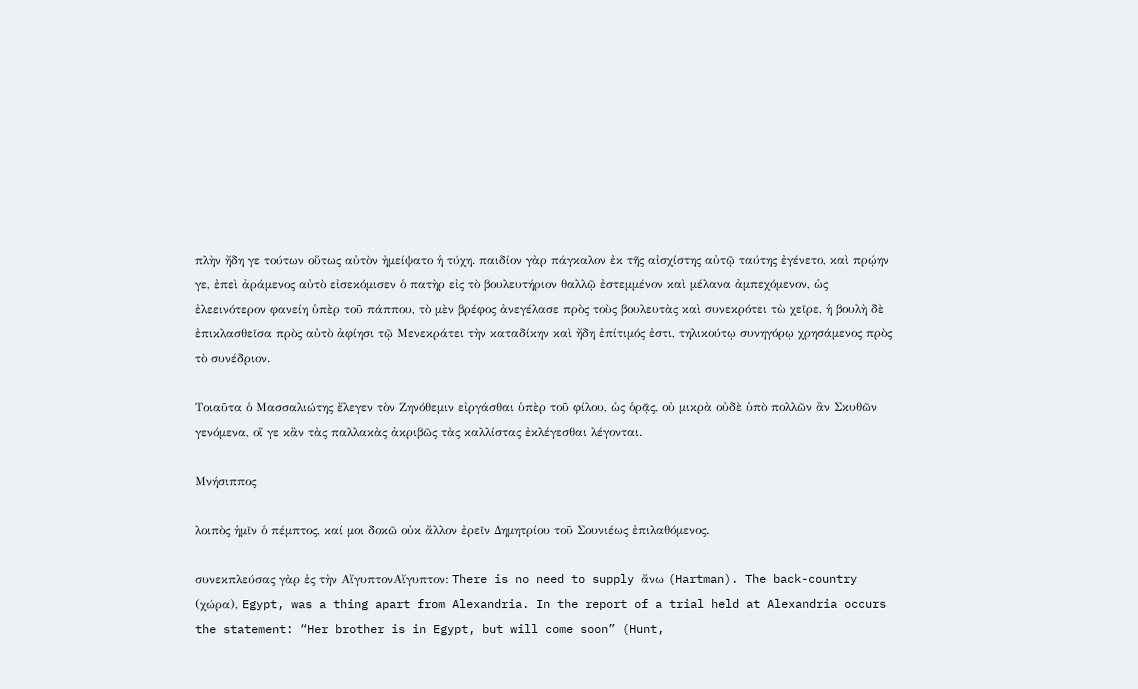πλὴν ἤδη γε τούτων οὕτως αὐτὸν ἠμείψατο ἡ τύχη. παιδίον γὰρ πάγκαλον ἐκ τῆς αἰσχίστης αὐτῷ ταύτης ἐγένετο, καὶ πρῴην γε, ἐπεὶ ἀράμενος αὐτὸ εἰσεκόμισεν ὁ πατὴρ εἰς τὸ βουλευτήριον θαλλῷ ἐστεμμένον καὶ μέλανα ἀμπεχόμενον, ὡς ἐλεεινότερον φανείη ὑπὲρ τοῦ πάππου, τὸ μὲν βρέφος ἀνεγέλασε πρὸς τοὺς βουλευτὰς καὶ συνεκρότει τὼ χεῖρε, ἡ βουλὴ δὲ ἐπικλασθεῖσα πρὸς αὐτὸ ἀφίησι τῷ Μενεκράτει τὴν καταδίκην καὶ ἤδη ἐπίτιμός ἐστι, τηλικούτῳ συνηγόρῳ χρησάμενος πρὸς τὸ συνέδριον.

Τοιαῦτα ὁ Μασσαλιώτης ἔλεγεν τὸν Ζηνόθεμιν εἰργάσθαι ὑπὲρ τοῦ φίλου, ὡς ὁρᾷς, οὐ μικρὰ οὐδὲ ὑπὸ πολλῶν ἂν Σκυθῶν γενόμενα, οἵ γε κἂν τὰς παλλακὰς ἀκριβῶς τὰς καλλίστας ἐκλέγεσθαι λέγονται.

Μνήσιππος

λοιπὸς ἡμῖν ὁ πέμπτος, καί μοι δοκῶ οὐκ ἄλλον ἐρεῖν Δημητρίου τοῦ Σουνιέως ἐπιλαθόμενος.

συνεκπλεύσας γὰρ ἐς τὴν ΑἴγυπτονΑἴγυπτον: There is no need to supply ἄνω (Hartman). The back-country (χώρα), Egypt, was a thing apart from Alexandria. In the report of a trial held at Alexandria occurs the statement: “Her brother is in Egypt, but will come soon” (Hunt,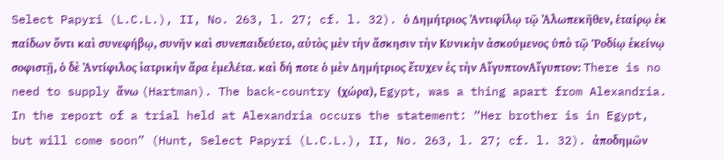Select Papyri (L.C.L.), II, No. 263, l. 27; cf. l. 32). ὁ Δημήτριος Ἀντιφίλῳ τῷ Ἀλωπεκῆθεν, ἑταίρῳ ἐκ παίδων ὄντι καὶ συνεφήβῳ, συνῆν καὶ συνεπαιδεύετο, αὐτὸς μὲν τὴν ἄσκησιν τὴν Κυνικὴν ἀσκούμενος ὑπὸ τῷ Ῥοδίῳ ἐκείνῳ σοφιστῇ, ὁ δὲ Ἀντίφιλος ἰατρικὴν ἄρα ἐμελέτα. καὶ δή ποτε ὁ μὲν Δημήτριος ἔτυχεν ἐς τὴν ΑἴγυπτονΑἴγυπτον: There is no need to supply ἄνω (Hartman). The back-country (χώρα), Egypt, was a thing apart from Alexandria. In the report of a trial held at Alexandria occurs the statement: “Her brother is in Egypt, but will come soon” (Hunt, Select Papyri (L.C.L.), II, No. 263, l. 27; cf. l. 32). ἀποδημῶν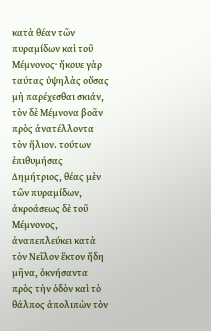κατὰ θέαν τῶν πυραμίδων καὶ τοῦ Μέμνονος· ἤκουε γὰρ ταύτας ὑψηλὰς οὔσας μὴ παρέχεσθαι σκιάν, τὸν δὲ Μέμνονα βοᾶν πρὸς ἀνατέλλοντα τὸν ἥλιον. τούτων ἐπιθυμήσας Δημήτριος, θέας μὲν τῶν πυραμίδων, ἀκροάσεως δὲ τοῦ Μέμνονος, ἀναπεπλεύκει κατὰ τὸν Νεῖλον ἕκτον ἤδη μῆνα, ὀκνήσαντα πρὸς τὴν ὁδὸν καὶ τὸ θάλπος ἀπολιπὼν τὸν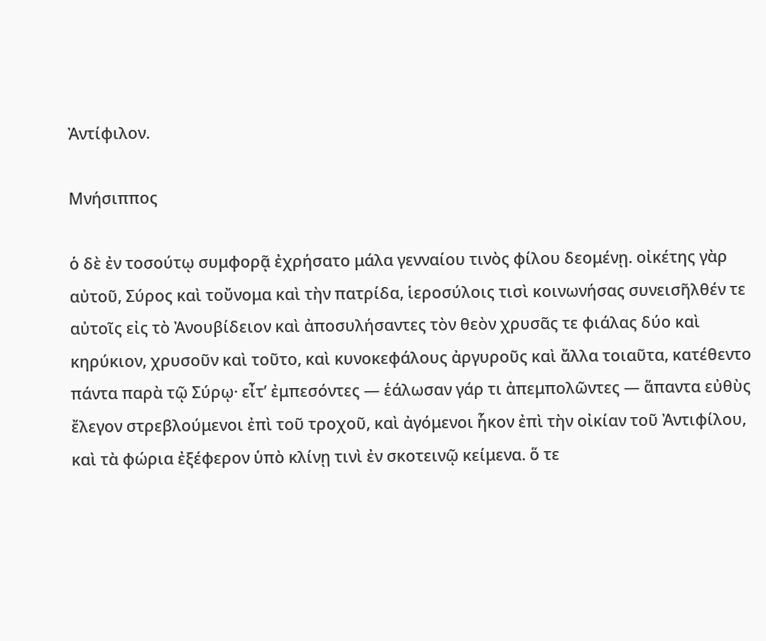Ἀντίφιλον.

Μνήσιππος

ὁ δὲ ἐν τοσούτῳ συμφορᾷ ἐχρήσατο μάλα γενναίου τινὸς φίλου δεομένῃ. οἰκέτης γὰρ αὐτοῦ, Σύρος καὶ τοὔνομα καὶ τὴν πατρίδα, ἱεροσύλοις τισὶ κοινωνήσας συνεισῆλθέν τε αὐτοῖς εἰς τὸ Ἀνουβίδειον καὶ ἀποσυλήσαντες τὸν θεὸν χρυσᾶς τε φιάλας δύο καὶ κηρύκιον, χρυσοῦν καὶ τοῦτο, καὶ κυνοκεφάλους ἀργυροῦς καὶ ἄλλα τοιαῦτα, κατέθεντο πάντα παρὰ τῷ Σύρῳ· εἶτʼ ἐμπεσόντες — ἑάλωσαν γάρ τι ἀπεμπολῶντες — ἅπαντα εὐθὺς ἔλεγον στρεβλούμενοι ἐπὶ τοῦ τροχοῦ, καὶ ἀγόμενοι ἧκον ἐπὶ τὴν οἰκίαν τοῦ Ἀντιφίλου, καὶ τὰ φώρια ἐξέφερον ὑπὸ κλίνῃ τινὶ ἐν σκοτεινῷ κείμενα. ὅ τε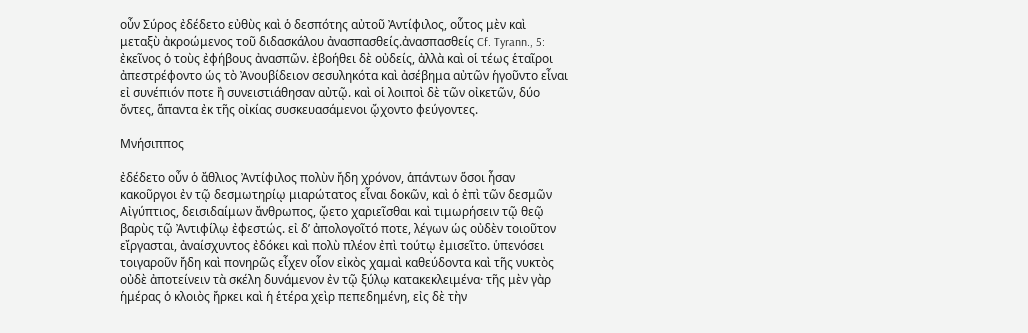οὖν Σύρος ἐδέδετο εὐθὺς καὶ ὁ δεσπότης αὐτοῦ Ἀντίφιλος, οὗτος μὲν καὶ μεταξὺ ἀκροώμενος τοῦ διδασκάλου ἀνασπασθείς.ἀνασπασθείς Cf. Tyrann., 5: ἐκεῖνος ὁ τοὺς ἐφήβους ἀνασπῶν. ἐβοήθει δὲ οὐδείς, ἀλλὰ καὶ οἱ τέως ἑταῖροι ἀπεστρέφοντο ὡς τὸ Ἀνουβίδειον σεσυληκότα καὶ ἀσέβημα αὐτῶν ἡγοῦντο εἶναι εἰ συνέπιόν ποτε ἢ συνειστιάθησαν αὐτῷ. καὶ οἱ λοιποὶ δὲ τῶν οἰκετῶν, δύο ὄντες, ἅπαντα ἐκ τῆς οἰκίας συσκευασάμενοι ᾤχοντο φεύγοντες.

Μνήσιππος

ἐδέδετο οὖν ὁ ἄθλιος Ἀντίφιλος πολὺν ἤδη χρόνον, ἁπάντων ὅσοι ἦσαν κακοῦργοι ἐν τῷ δεσμωτηρίῳ μιαρώτατος εἶναι δοκῶν, καὶ ὁ ἐπὶ τῶν δεσμῶν Αἰγύπτιος, δεισιδαίμων ἄνθρωπος, ᾤετο χαριεῖσθαι καὶ τιμωρήσειν τῷ θεῷ βαρὺς τῷ Ἀντιφίλῳ ἐφεστώς. εἰ δʼ ἀπολογοῖτό ποτε, λέγων ὡς οὐδὲν τοιοῦτον εἴργασται, ἀναίσχυντος ἐδόκει καὶ πολὺ πλέον ἐπὶ τούτῳ ἐμισεῖτο. ὑπενόσει τοιγαροῦν ἤδη καὶ πονηρῶς εἶχεν οἷον εἰκὸς χαμαὶ καθεύδοντα καὶ τῆς νυκτὸς οὐδὲ ἀποτείνειν τὰ σκέλη δυνάμενον ἐν τῷ ξύλῳ κατακεκλειμένα· τῆς μὲν γὰρ ἡμέρας ὁ κλοιὸς ἤρκει καὶ ἡ ἑτέρα χεὶρ πεπεδημένη, εἰς δὲ τὴν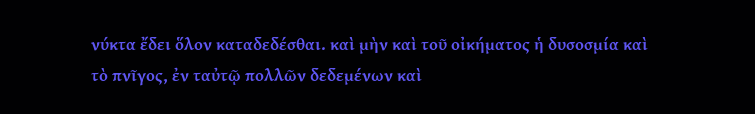νύκτα ἔδει ὅλον καταδεδέσθαι. καὶ μὴν καὶ τοῦ οἰκήματος ἡ δυσοσμία καὶ τὸ πνῖγος, ἐν ταὐτῷ πολλῶν δεδεμένων καὶ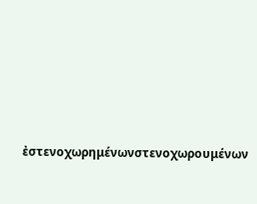ἐστενοχωρημένωνστενοχωρουμένων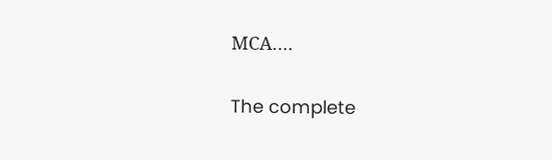ΜCA.…

The complete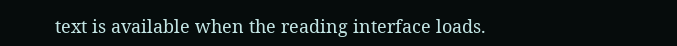text is available when the reading interface loads.